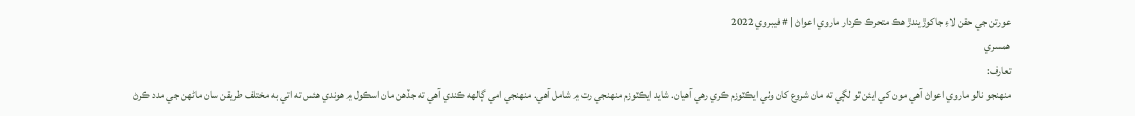عورتن جي حقن لاءِ جاکوڙيندڙ هڪ متحرڪ ڪردار ماروي اعواڻ | # فيبروي 2022
همسري
تعارف:
منهنجو نالو ماروي اعواڻ آهي مون کي ايئن ٿو لڳي ته مان شروع کان وٺي ايڪٽوزم ڪري رهي آهيان. شايد ايڪٽوزم منهنجي رت ۾ شامل آهي. منهنجي امي ڳالهه ڪندي آهي ته جڏهن مان اسڪول ۾ هوندي هئس ته اتي به مختلف طريقن سان ماڻهن جي مدد ڪرڻ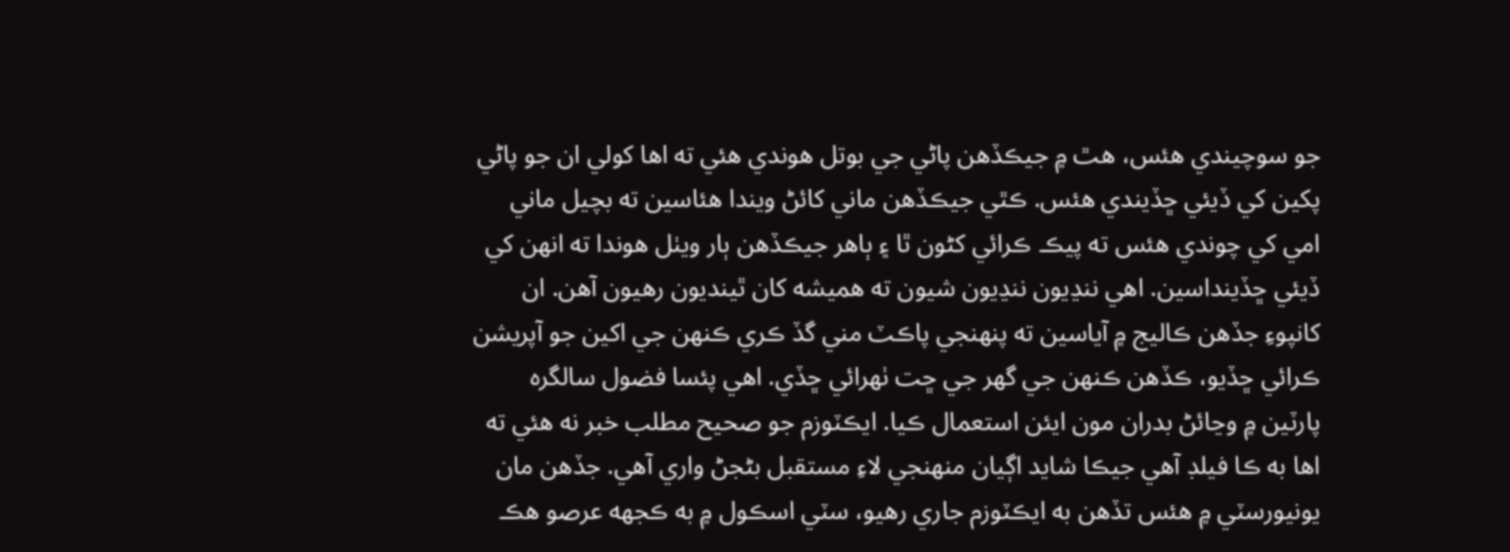جو سوچيندي هئس، هٿ ۾ جيڪڏهن پاڻي جي بوتل هوندي هئي ته اها کولي ان جو پاڻي پکين کي ڏيئي ڇڏيندي هئس. ڪٿي جيڪڏهن ماني کائڻ ويندا هئاسين ته بچيل ماني امي کي چوندي هئس ته پيڪ ڪرائي کڻون ٿا ۽ ٻاهر جيڪڏهن ٻار ويٺل هوندا ته انهن کي ڏيئي ڇڏينداسين. اهي ننڍيون ننڍيون شيون ته هميشه کان ٿينديون رهيون آهن. ان کانپوءِ جڏهن ڪاليج ۾ آياسين ته پنهنجي پاڪٽ مني گڏ ڪري ڪنهن جي اکين جو آپريشن ڪرائي ڇڏيو، ڪڏهن ڪنهن جي گهر جي ڇت ٺهرائي ڇڏي. اهي پئسا فضول سالگره پارٽين ۾ وڃائڻ بدران مون ايئن استعمال ڪيا. ايڪٽوزم جو صحيح مطلب خبر نه هئي ته اها به ڪا فيلڊ آهي جيڪا شايد اڳيان منهنجي لاءِ مستقبل بڻجڻ واري آهي. جڏهن مان يونيورسٽي ۾ هئس تڏهن به ايڪٽوزم جاري رهيو، سٽي اسڪول ۾ به ڪجهه عرصو هڪ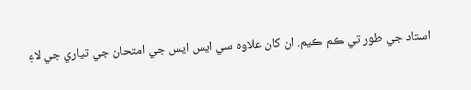استاد جي طور تي ڪم ڪيم. ان کان علاوه سي ايس ايس جي امتحان جي تياري جي لاءِ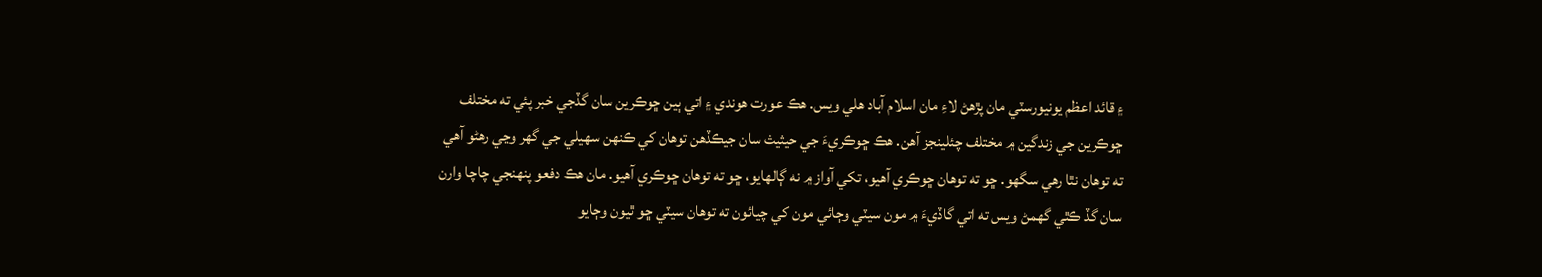۽ قائد اعظم يونيورسٽي مان پڙهڻ لاءِ مان اسلام آباد هلي ويس. هڪ عورت هوندي ۽ اتي ٻين ڇوڪرين سان گڏجي خبر پئي ته مختلف ڇوڪرين جي زندگين ۾ مختلف چئلينجز آهن. هڪ ڇوڪريءَ جي حيثيث سان جيڪڏهن توهان کي ڪنهن سهيلي جي گهر وڃي رهڻو آهي ته توهان نٿا رهي سگهو. ڇو ته توهان ڇوڪري آهيو، تکي آواز ۾ نه ڳالهايو، ڇو ته توهان ڇوڪري آهيو. مان هڪ دفعو پنهنجي چاچا وارن سان گڏ ڪٿي گهمڻ ويس ته اتي گاڏيءَ ۾ مون سيٽي وڄائي مون کي چيائون ته توهان سيٽي ڇو ٿيون وڄايو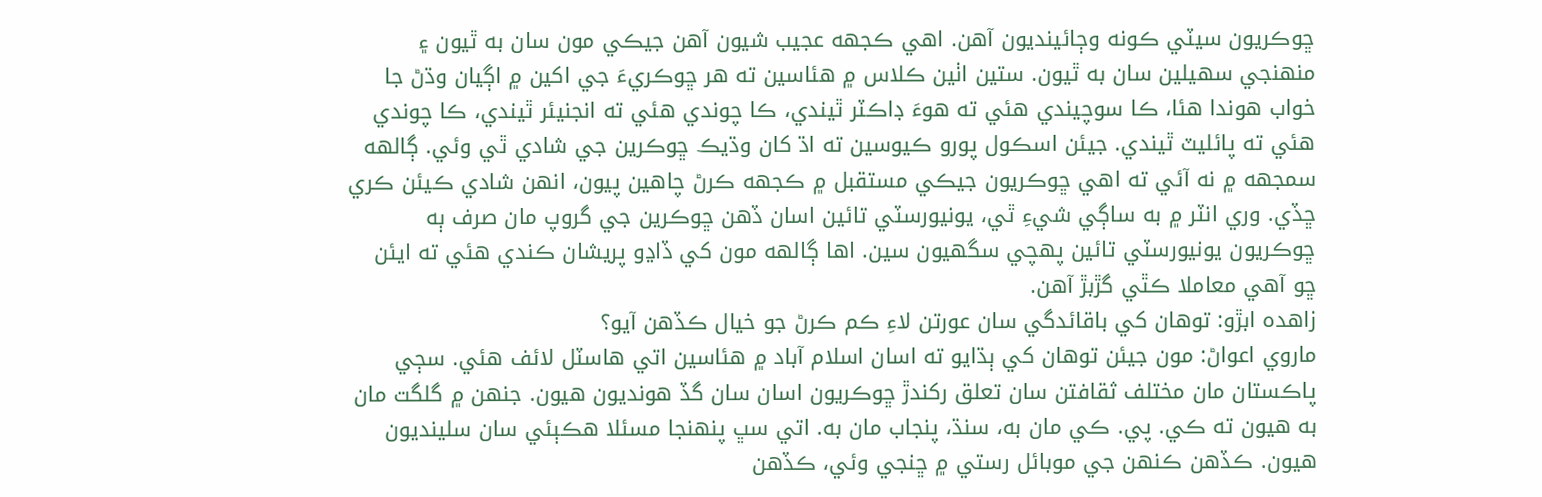ڇوڪريون سيٽي ڪونه وڄائينديون آهن. اهي ڪجهه عجيب شيون آهن جيڪي مون سان به ٿيون ۽ منهنجي سهيلين سان به ٿيون. ستين اٺين ڪلاس ۾ هئاسين ته هر ڇوڪريءَ جي اکين ۾ اڳيان وڌڻ جا خواب هوندا هئا، ڪا سوچيندي هئي ته هوءَ ڊاڪٽر ٿيندي، ڪا چوندي هئي ته انجنيئر ٿيندي، ڪا چوندي هئي ته پائليٽ ٿيندي. جيئن اسڪول پورو ڪيوسين ته اڌ کان وڌيڪ ڇوڪرين جي شادي ٿي وئي. ڳالهه سمجهه ۾ نه آئي ته اهي ڇوڪريون جيڪي مستقبل ۾ ڪجهه ڪرڻ چاهين پيون، انهن شادي ڪيئن ڪري ڇڏي. وري انٽر ۾ به ساڳي شيءِ ٿي، يونيورسٽي تائين اسان ڏهن ڇوڪرين جي گروپ مان صرف ٻه ڇوڪريون يونيورسٽي تائين پهچي سگهيون سين. اها ڳالهه مون کي ڏاڍو پريشان ڪندي هئي ته ايئن ڇو آهي معاملا ڪٿي گڙبڙ آهن.
زاهده ابڙو: توهان کي باقائدگي سان عورتن لاءِ ڪم ڪرڻ جو خيال ڪڏهن آيو؟
ماروي اعواڻ: مون جيئن توهان کي ٻڌايو ته اسان اسلام آباد ۾ هئاسين اتي هاسٽل لائف هئي. سڄي پاڪستان مان مختلف ثقافتن سان تعلق رکندڙ ڇوڪريون اسان سان گڏ هونديون هيون. جنهن ۾ گلگت مان به هيون ته ڪي. پي. ڪي مان به، سنڌ، پنجاب مان به. اتي سڀ پنهنجا مسئلا هڪٻئي سان سلينديون هيون. ڪڏهن ڪنهن جي موبائل رستي ۾ ڇنجي وئي، ڪڏهن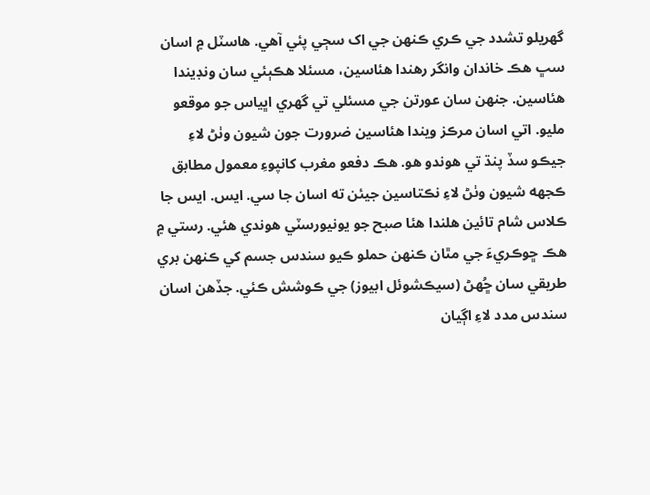گهريلو تشدد جي ڪري ڪنهن جي اک سڄي پئي آهي. هاسٽل ۾ اسان سڀ هڪ خاندان وانگر رهندا هئاسين، مسئلا هڪٻئي سان ونڊيندا هئاسين. جنهن سان عورتن جي مسئلي تي گهري اڀياس جو موقعو مليو. اتي اسان مرڪز ويندا هئاسين ضرورت جون شيون وٺڻ لاءِ جيڪو سڏ پنڌ تي هوندو هو. هڪ دفعو مغرب کانپوءِ معمول مطابق ڪجهه شيون وٺڻ لاءِ نڪتاسين جيئن ته اسان جا سي. ايس. ايس جا ڪلاس شام تائين هلندا هئا صبح جو يونيورسٽي هوندي هئي. رستي ۾ هڪ ڇوڪريءَ جي مٿان ڪنهن حملو ڪيو سندس جسم کي ڪنهن بري طريقي سان ڇُهڻ (سيڪشوئل ابيوز) جي ڪوشش ڪئي. جڏهن اسان سندس مدد لاءِ اڳيان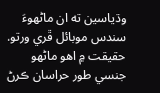وڌياسين ته ان ماڻهوءَ سندس موبائل ڦري ورتو. حقيقت ۾ اهو ماڻهو جنسي طور حراسان ڪرڻ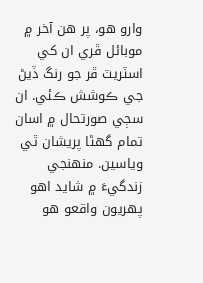وارو هو، پر هن آخر ۾ موبائل ڦري ان کي اسٽريٽ ڦر جو رنگ ڏيڻ جي ڪوشش ڪئي. ان سڄي صورتحال ۾ اسان تمام گهڻا پريشان ٿي وياسين. منهنجي زندگيءَ ۾ شايد اهو پهريون واقعو هو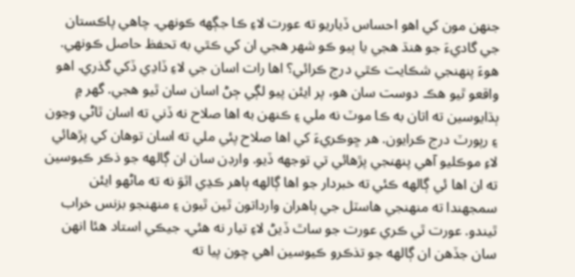جنهن مون کي اهو احساس ڏياريو ته عورت لاءِ ڪا جڳهه ڪونهي. چاهي پاڪستان جي گاديءَ جو هنڌ هجي يا ٻيو ڪو شهر هجي ان کي ڪٿي به تحفظ حاصل ڪونهي. هوءَ پنهنجي شڪايت ڪٿي درج ڪرائي؟ اها رات اسان جي لاءِ ڏاڍي ڏکي گذري. اهو واقعو ٿيو هڪ دوست سان هو، پر ايئن پيو لڳي ڄڻ اسان سان ٿيو هجي. گهر ۾ ٻڌايوسين ته اتان به ڪا موٽ نه ملي ۽ ڪنهن به اها صلاح نه ڏني ته اسان ٿاڻي وڃون ۽ رپورٽ درج ڪرايون. هر ڇوڪريءَ کي اها صلاح پئي ملي ته اسان توهان کي پڙهائي لاءِ موڪليو آهي پنهنجي پڙهائي تي توجهه ڏيو. وارڊن سان ان ڳالهه جو ذڪر ڪيوسين ته ان اها ئي ڳالهه ڪئي ته خبردار جو اها ڳالهه ٻاهر ڪڍي اٿوَ نه ته ماڻهو ايئن سمجهندا ته منهنجي هاسٽل جي ٻاهران وارداتون ٿين ٿيون ۽ منهنجو بزنس خراب ٿيندو. عورت ٿي ڪري عورت جو ساٿ ڏيڻ لاءِ تيار نه هئي. جيڪي استاد هئا انهن سان جڏهن ان ڳالهه جو تذڪرو ڪيوسين اهي چون پيا ته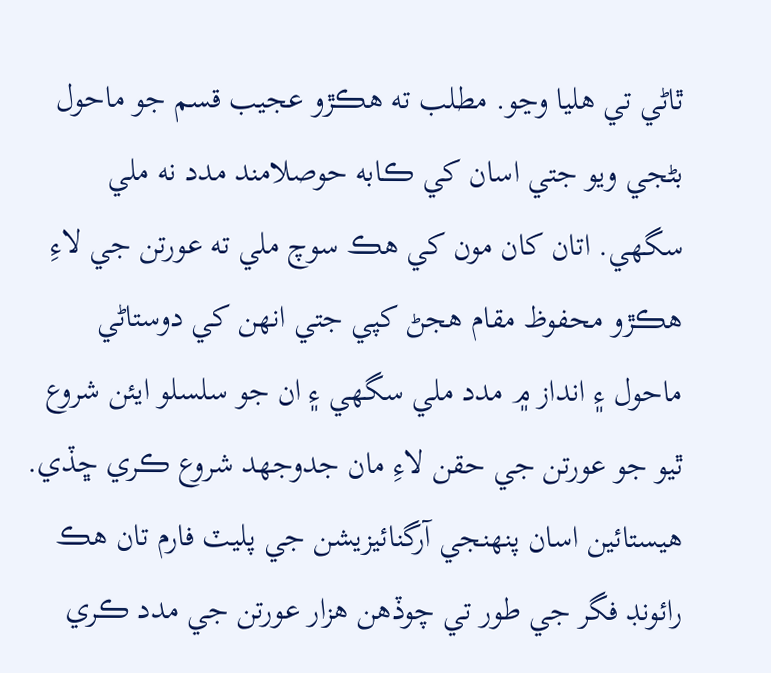ٿاڻي تي هليا وڃو. مطلب ته هڪڙو عجيب قسم جو ماحول بڻجي ويو جتي اسان کي ڪابه حوصلامند مدد نه ملي سگهي. اتان کان مون کي هڪ سوچ ملي ته عورتن جي لاءِ هڪڙو محفوظ مقام هجڻ کپي جتي انهن کي دوستاڻي ماحول ۽ انداز ۾ مدد ملي سگهي ۽ ان جو سلسلو ايئن شروع ٿيو جو عورتن جي حقن لاءِ مان جدوجهد شروع ڪري ڇڏي. هيستائين اسان پنهنجي آرگنائيزيشن جي پليٽ فارم تان هڪ رائونڊ فگر جي طور تي چوڏهن هزار عورتن جي مدد ڪري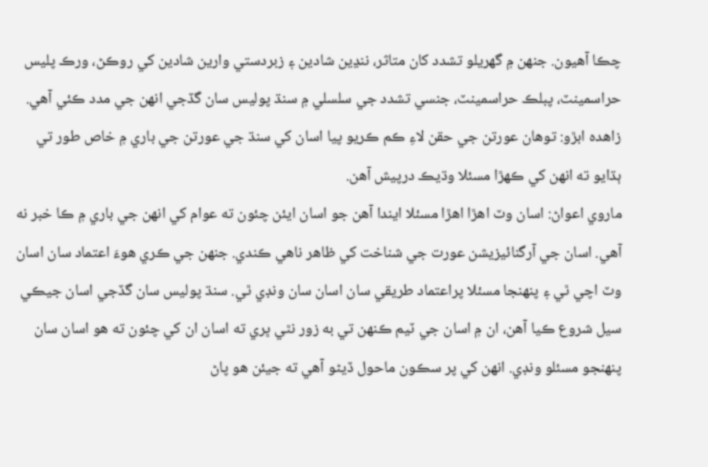چڪا آهيون. جنهن ۾ گهريلو تشدد کان متاثر، ننڍين شادين ۽ زبردستي وارين شادين کي روڪڻ، ورڪ پليس حراسمينٽ، پبلڪ حراسمينٽ، جنسي تشدد جي سلسلي ۾ سنڌ پوليس سان گڏجي انهن جي مدد ڪئي آهي.
زاهده ابڙو: توهان عورتن جي حقن لاءِ ڪم ڪريو پيا اسان کي سنڌ جي عورتن جي باري ۾ خاص طور تي ٻڌايو ته انهن کي ڪهڙا مسئلا وڌيڪ درپيش آهن.
ماروي اعواڻ: اسان وٽ اهڙا اهڙا مسئلا ايندا آهن جو اسان ايئن چئون ته عوام کي انهن جي باري ۾ ڪا خبر نه آهي. اسان جي آرگنائيزيشن عورت جي شناخت کي ظاهر ناهي ڪندي. جنهن جي ڪري هوءَ اعتماد سان اسان وٽ اچي ٿي ۽ پنهنجا مسئلا پراعتماد طريقي سان اسان سان ونڊي ٿي. سنڌ پوليس سان گڏجي اسان جيڪي سيل شروع ڪيا آهن، ان ۾ اسان جي ٽيم ڪنهن تي به زور نٿي ڀري ته اسان ان کي چئون ته هو اسان سان پنهنجو مسئلو ونڊي. انهن کي پر سڪون ماحول ڏيڻو آهي ته جيئن هو پاڻ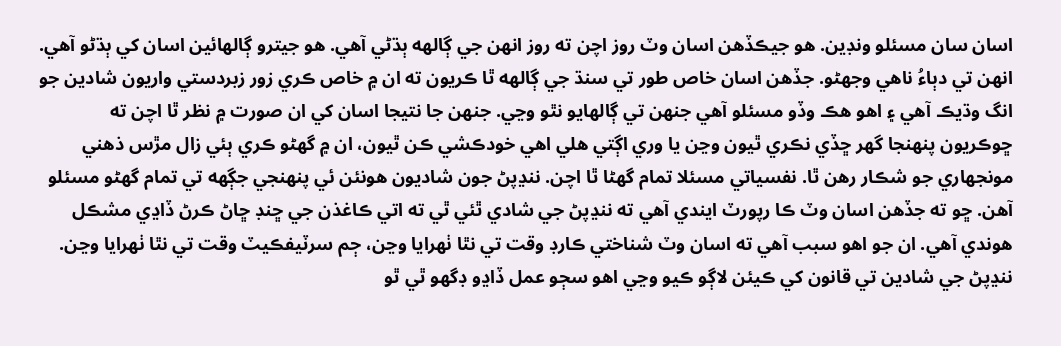اسان سان مسئلو ونڊين. هو جيڪڏهن اسان وٽ روز اچن ته روز انهن جي ڳالهه ٻڌڻي آهي. هو جيترو ڳالهائين اسان کي ٻڌڻو آهي. انهن تي دٻاءُ ناهي وجهڻو. جڏهن اسان خاص طور تي سنڌ جي ڳالهه ٿا ڪريون ته ان ۾ خاص ڪري زور زبردستي واريون شادين جو انگ وڌيڪ آهي ۽ اهو هڪ وڏو مسئلو آهي جنهن تي ڳالهايو نٿو وڃي. جنهن جا نتيجا اسان کي ان صورت ۾ نظر ٿا اچن ته ڇوڪريون پنهنجا گهر ڇڏي نڪري ٿيون وڃن يا وري اڳتي هلي اهي خودڪشي ڪن ٿيون، ان ۾ گهڻو ڪري ٻئي زال مڙس ذهني مونجهاري جو شڪار رهن ٿا. نفسياتي مسئلا تمام گهڻا ٿا اچن. ننڍپڻ جون شاديون هونئن ئي پنهنجي جڳهه تي تمام گهڻو مسئلو آهن. ڇو ته جڏهن اسان وٽ ڪا رپورٽ ايندي آهي ته ننڍپڻ جي شادي ٿئي ٿي ته اتي ڪاغذن جي ڇنڊ ڇاڻ ڪرڻ ڏاڍي مشڪل هوندي آهي. ان جو اهو سبب آهي ته اسان وٽ شناختي ڪارڊ وقت تي نٿا ٺهرايا وڃن، ڄم سرٽيفڪيٽ وقت تي نٿا ٺهرايا وڃن. ننڍپڻ جي شادين تي قانون کي ڪيئن لاڳو ڪيو وڃي اهو سڄو عمل ڏاڍو ڊگهو ٿي ٿو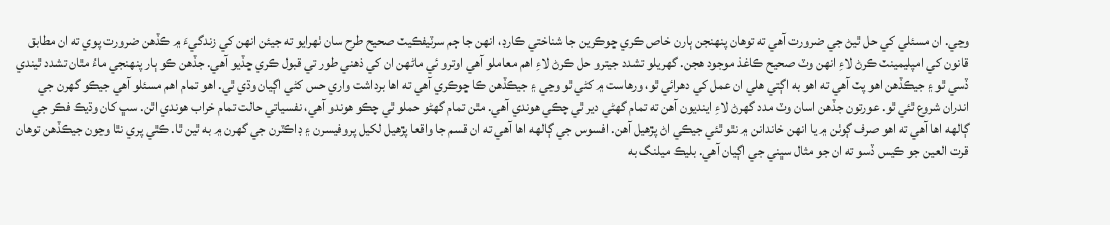وڃي. ان مسئلي کي حل ٿيڻ جي ضرورت آهي ته توهان پنهنجن ٻارن خاص ڪري ڇوڪرين جا شناختي ڪارڊ، انهن جا ڄم سرٽيفڪيٽ صحيح طرح سان ٺهرايو ته جيئن انهن کي زندگيءَ ۾ ڪڏهن ضرورت پوي ته ان مطابق قانون کي امپليمينٽ ڪرڻ لاءِ انهن وٽ صحيح ڪاغذ موجود هجن. گهريلو تشدد جيترو حل ڪرڻ لاءِ اهم معاملو آهي اوترو ئي ماڻهن ان کي ذهني طور تي قبول ڪري ڇڏيو آهي. جڏهن ڪو ٻار پنهنجي ماءُ مٿان تشدد ٿيندي ڏسي ٿو ۽ جيڪڏهن اهو پٽ آهي ته اهو به اڳتي هلي ان عمل کي دهرائي ٿو، ورهاست ۾ کڻي ٿو وڃي ۽ جيڪڏهن ڪا ڇوڪري آهي ته اها برداشت واري حس کڻي اڳيان وڌي ٿي. اهو تمام اهم مسئلو آهي جيڪو گهرن جي اندران شروع ٿئي ٿو. عورتون جڏهن اسان وٽ مدد گهرڻ لاءِ اينديون آهن ته تمام گهڻي دير ٿي چڪي هوندي آهي. مٿن تمام گهڻو حملو ٿي چڪو هوندو آهي، نفسياتي حالت تمام خراب هوندي اٿن. سڀ کان وڌيڪ فڪر جي ڳالهه اها آهي ته اهو صرف ڳوٺن ۾ يا انهن خاندانن ۾ نٿو ٿئي جيڪي اڻ پڙهيل آهن. افسوس جي ڳالهه اها آهي ته ان قسم جا واقعا پڙهيل لکيل پروفيسرن ۽ ڊاڪٽرن جي گهرن ۾ به ٿين ٿا. ڪٿي پري نٿا وڃون جيڪڏهن توهان قرت العين جو ڪيس ڏسو ته ان جو مثال سڀني جي اڳيان آهي. بليڪ ميلنگ به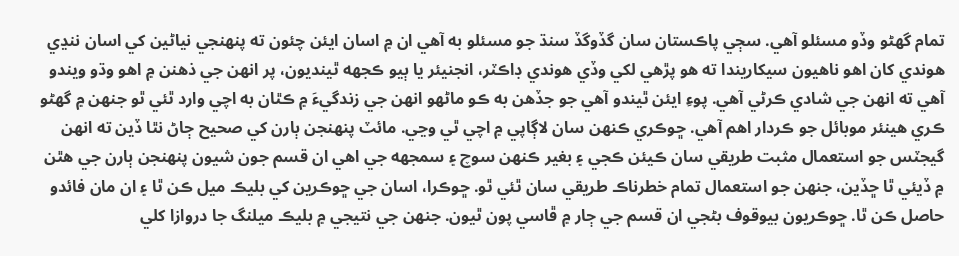تمام گهڻو وڏو مسئلو آهي. سڄي پاڪستان سان گڏوگڏ سنڌ جو مسئلو به آهي ان ۾ اسان ايئن چئون ته پنهنجي نياڻين کي اسان ننڍي هوندي کان اهو ناهيون سيکاريندا ته هو پڙهي لکي وڏي هوندي ڊاڪٽر، انجنيئر يا ٻيو ڪجهه ٿينديون، پر انهن جي ذهنن ۾ اهو وڌو ويندو آهي ته انهن جي شادي ڪرڻي آهي. پوءِ ايئن ٿيندو آهي جو جڏهن به ڪو ماڻهو انهن جي زندگيءَ ۾ ڪٿان به اچي وارد ٿئي ٿو جنهن ۾ گهڻو ڪري هينئر موبائل جو ڪردار اهم آهي. ڇوڪري ڪنهن سان لاڳاپي ۾ اچي ٿي وڃي. مائٽ پنهنجن ٻارن کي صحيح ڄاڻ نٿا ڏين ته انهن گيجٽس جو استعمال مثبت طريقي سان ڪيئن ڪجي ۽ بغير ڪنهن سوچ ۽ سمجهه جي اهي ان قسم جون شيون پنهنجن ٻارن جي هٿن ۾ ڏيئي ٿا ڇڏين، جنهن جو استعمال تمام خطرناڪ طريقي سان ٿئي ٿو. ڇوڪرا، اسان جي ڇوڪرين کي بليڪ ميل ڪن ٿا ۽ ان مان فائدو حاصل ڪن ٿا. ڇوڪريون بيوقوف بڻجي ان قسم جي ڄار ۾ ڦاسي پون ٿيون. جنهن جي نتيجي ۾ بليڪ ميلنگ جا دروازا کلي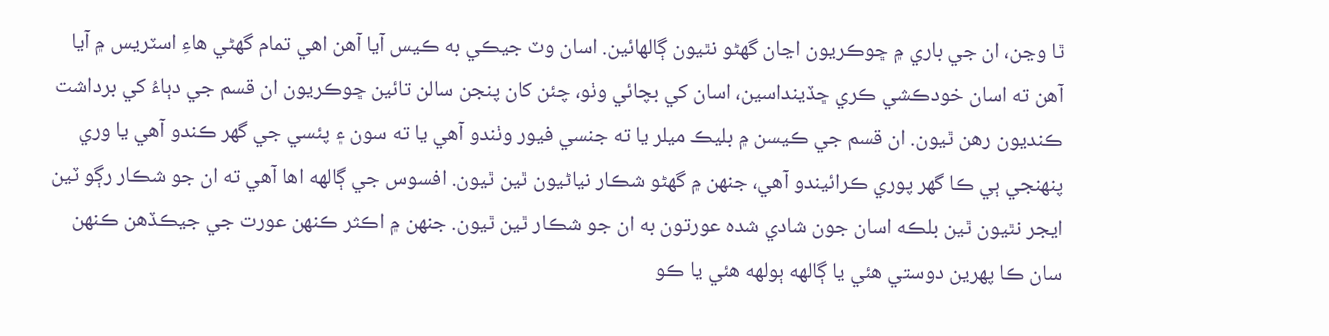ٿا وڃن، ان جي باري ۾ ڇوڪريون اڃان گهڻو نٿيون ڳالهائين. اسان وٽ جيڪي به ڪيس آيا آهن اهي تمام گهڻي هاءِ اسٽريس ۾ آيا آهن ته اسان خودڪشي ڪري ڇڏينداسين، اسان کي بچائي وٺو، چئن کان پنجن سالن تائين ڇوڪريون ان قسم جي دٻاءُ کي برداشت ڪنديون رهن ٿيون. ان قسم جي ڪيسن ۾ بليڪ ميلر يا ته جنسي فيور وٺندو آهي يا ته سون ۽ پئسي جي گهر ڪندو آهي يا وري پنهنجي ٻي ڪا گهر پوري ڪرائيندو آهي، جنهن ۾ گهڻو شڪار نياڻيون ٿين ٿيون. افسوس جي ڳالهه اها آهي ته ان جو شڪار رڳو ٽين ايجر نٿيون ٿين بلڪه اسان جون شادي شده عورتون به ان جو شڪار ٿين ٿيون. جنهن ۾ اڪثر ڪنهن عورت جي جيڪڏهن ڪنهن سان ڪا پهرين دوستي هئي يا ڳالهه ٻولهه هئي يا ڪو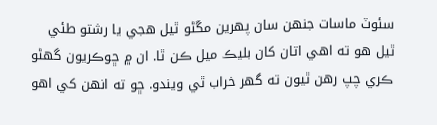سئوٽ ماسات جنهن سان پهرين مڱڻو ٿيل هجي يا رشتو طئي ٿيل هو ته اهي اتان کان بليڪ ميل ڪن ٿا. ان ۾ ڇوڪريون گهڻو ڪري چپ رهن ٿيون ته گهر خراب ٿي ويندو. ڇو ته انهن کي اهو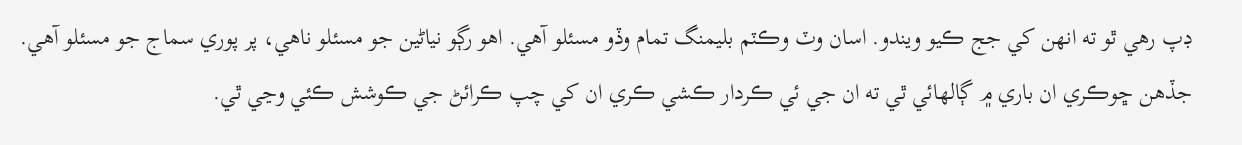ڊپ رهي ٿو ته انهن کي جج ڪيو ويندو. اسان وٽ وڪٽم بليمنگ تمام وڏو مسئلو آهي. اهو رڳو نياڻين جو مسئلو ناهي، پر پوري سماج جو مسئلو آهي. جڏهن ڇوڪري ان باري ۾ ڳالهائي ٿي ته ان جي ئي ڪردار ڪشي ڪري ان کي چپ ڪرائڻ جي ڪوشش ڪئي وڃي ٿي.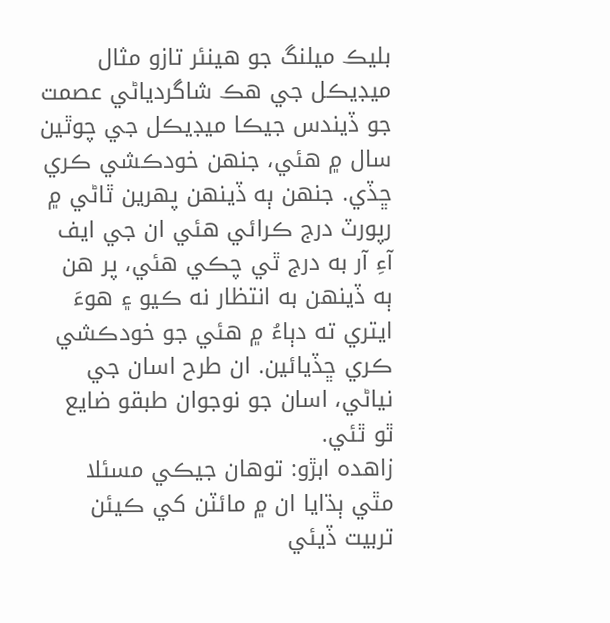بليڪ ميلنگ جو هينئر تازو مثال ميڊيڪل جي هڪ شاگردياڻي عصمت جو ڏيندس جيڪا ميڊيڪل جي چوٿين سال ۾ هئي، جنهن خودڪشي ڪري ڇڏي. جنهن ٻه ڏينهن پهرين ٿاڻي ۾ رپورٽ درج ڪرائي هئي ان جي ايف آءِ آر به درج ٿي چڪي هئي، پر هن ٻه ڏينهن به انتظار نه ڪيو ۽ هوءَ ايتري ته دٻاءُ ۾ هئي جو خودڪشي ڪري ڇڏيائين. ان طرح اسان جي نياڻي، اسان جو نوجوان طبقو ضايع ٿو ٿئي.
زاهده ابڙو: توهان جيڪي مسئلا مٿي ٻڌايا ان ۾ مائٽن کي ڪيئن تربيت ڏيئي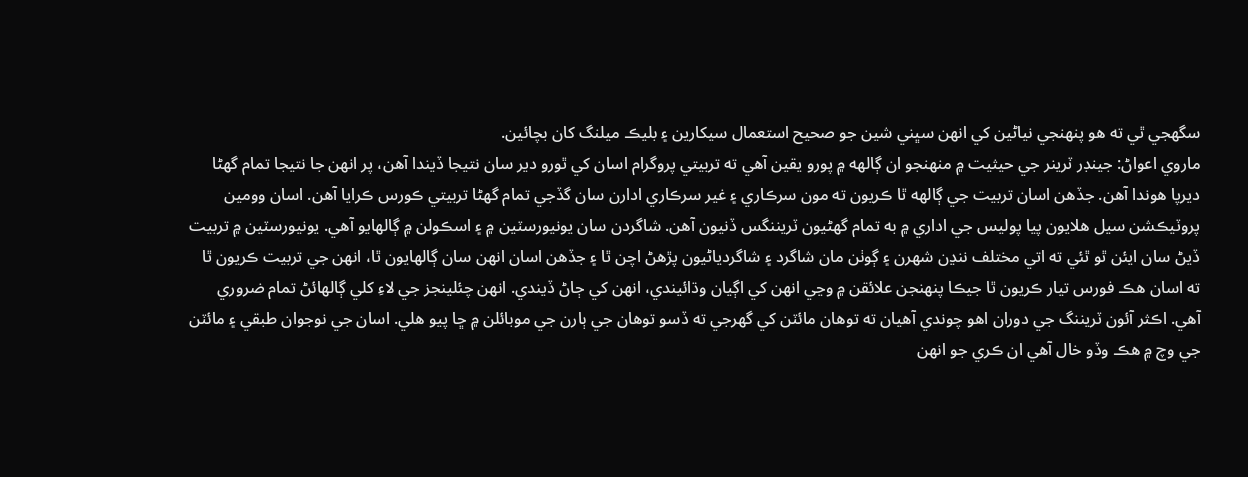سگهجي ٿي ته هو پنهنجي نياڻين کي انهن سڀني شين جو صحيح استعمال سيکارين ۽ بليڪ ميلنگ کان بچائين.
ماروي اعواڻ: جينڊر ٽرينر جي حيثيت ۾ منهنجو ان ڳالهه ۾ پورو يقين آهي ته تربيتي پروگرام اسان کي ٿورو دير سان نتيجا ڏيندا آهن، پر انهن جا نتيجا تمام گهڻا ديرپا هوندا آهن. جڏهن اسان تربيت جي ڳالهه ٿا ڪريون ته مون سرڪاري ۽ غير سرڪاري ادارن سان گڏجي تمام گهڻا تربيتي ڪورس ڪرايا آهن. اسان وومين پروٽيڪشن سيل هلايون پيا پوليس جي اداري ۾ به تمام گهڻيون ٽريننگس ڏنيون آهن. شاگردن سان يونيورسٽين ۾ ۽ اسڪولن ۾ ڳالهايو آهي. يونيورسٽين ۾ تربيت ڏيڻ سان ايئن ٿو ٿئي ته اتي مختلف ننڍن شهرن ۽ ڳوٺن مان شاگرد ۽ شاگردياڻيون پڙهڻ اچن ٿا ۽ جڏهن اسان انهن سان ڳالهايون ٿا، انهن جي تربيت ڪريون ٿا ته اسان هڪ فورس تيار ڪريون ٿا جيڪا پنهنجن علائقن ۾ وڃي انهن کي اڳيان وڌائيندي، انهن کي ڄاڻ ڏيندي. انهن چئلينجز جي لاءِ کلي ڳالهائڻ تمام ضروري آهي. اڪثر آئون ٽريننگ جي دوران اهو چوندي آهيان ته توهان مائٽن کي گهرجي ته ڏسو توهان جي ٻارن جي موبائلن ۾ ڇا پيو هلي. اسان جي نوجوان طبقي ۽ مائٽن جي وچ ۾ هڪ وڏو خال آهي ان ڪري جو انهن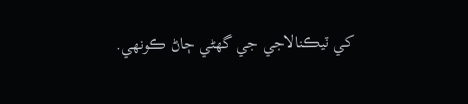کي ٽيڪنالاجي جي گهڻي ڄاڻ ڪونهي.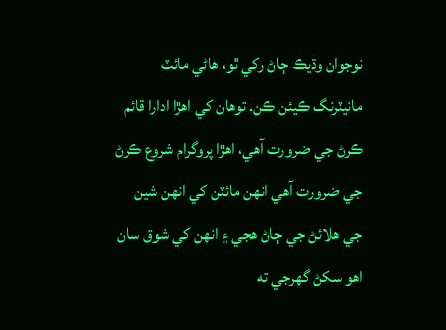نوجوان وڌيڪ ڄاڻ رکي ٿو، هاڻي مائٽ مانيٽرنگ ڪيئن ڪن. توهان کي اهڙا ادارا قائم ڪرڻ جي ضرورت آهي، اهڙا پروگرام شروع ڪرڻ جي ضرورت آهي انهن مائٽن کي انهن شين جي هلائڻ جي ڄاڻ هجي ۽ انهن کي شوق سان اهو سکڻ گهرجي ته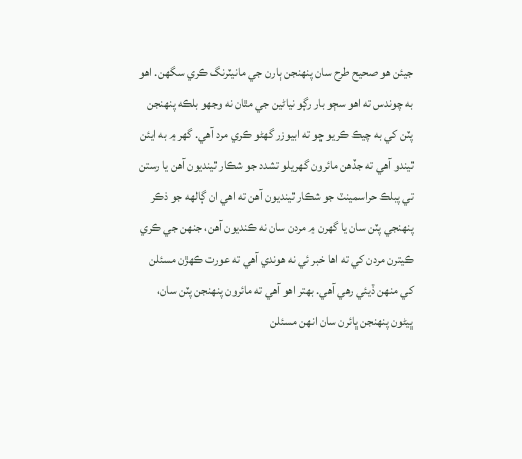جيئن هو صحيح طرح سان پنهنجن ٻارن جي مانيٽرنگ ڪري سگهن. اهو به چوندس ته اهو سڄو بار رڳو نياڻين جي مٿان نه وجهو بلڪه پنهنجن پٽن کي به چيڪ ڪريو ڇو ته ابيوزر گهڻو ڪري مرد آهي. گهر ۾ به ايئن ٿيندو آهي ته جڏهن مائرون گهريلو تشدد جو شڪار ٿينديون آهن يا رستن تي پبلڪ حراسمينٽ جو شڪار ٿينديون آهن ته اهي ان ڳالهه جو ذڪر پنهنجي پٽن سان يا گهرن ۾ مردن سان نه ڪنديون آهن، جنهن جي ڪري ڪيترن مردن کي ته اها خبر ئي نه هوندي آهي ته عورت ڪهڙن مسئلن کي منهن ڏيئي رهي آهي. بهتر اهو آهي ته مائرون پنهنجن پٽن سان، ڀيڻون پنهنجن ڀائرن سان انهن مسئلن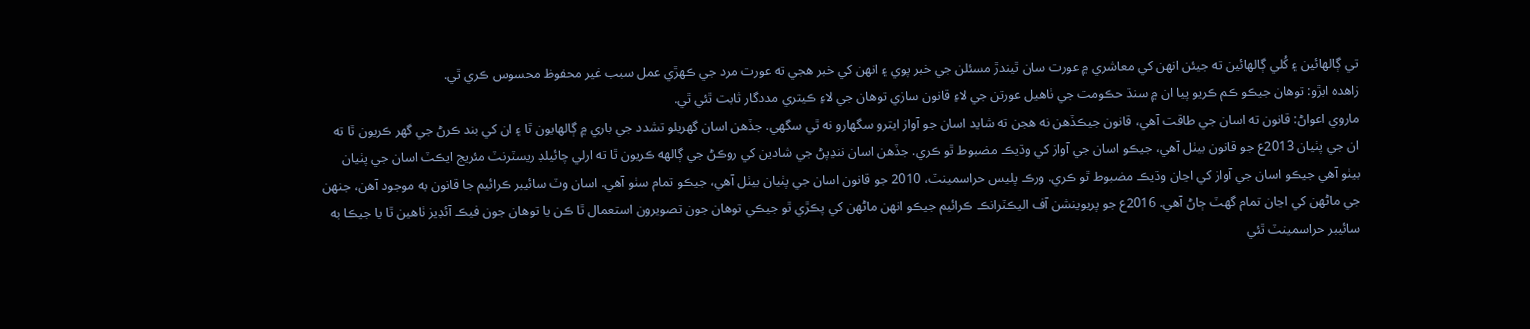تي ڳالهائين ۽ کُلي ڳالهائين ته جيئن انهن کي معاشري ۾ عورت سان ٿيندڙ مسئلن جي خبر پوي ۽ انهن کي خبر هجي ته عورت مرد جي ڪهڙي عمل سبب غير محفوظ محسوس ڪري ٿي.
زاهده ابڙو: توهان جيڪو ڪم ڪريو پيا ان ۾ سنڌ حڪومت جي ٺاهيل عورتن جي لاءِ قانون سازي توهان جي لاءِ ڪيتري مددگار ثابت ٿئي ٿي.
ماروي اعواڻ: قانون ته اسان جي طاقت آهي، قانون جيڪڏهن نه هجن ته شايد اسان جو آواز ايترو سگهارو نه ٿي سگهي. جڏهن اسان گهريلو تشدد جي باري ۾ ڳالهايون ٿا ۽ ان کي بند ڪرڻ جي گهر ڪريون ٿا ته ان جي پٺيان 2013ع جو قانون بيٺل آهي، جيڪو اسان جي آواز کي وڌيڪ مضبوط ٿو ڪري. جڏهن اسان ننڍپڻ جي شادين کي روڪڻ جي ڳالهه ڪريون ٿا ته ارلي چائيلڊ ريسٽرنٽ مئريج ايڪٽ اسان جي پٺيان بيٺو آهي جيڪو اسان جي آواز کي اڃان وڌيڪ مضبوط ٿو ڪري. ورڪ پليس حراسمينٽ، 2010 جو قانون اسان جي پٺيان بيٺل آهي، جيڪو تمام سٺو آهي. اسان وٽ سائيبر ڪرائيم جا قانون به موجود آهن، جنهن جي ماڻهن کي اڃان تمام گهٽ ڄاڻ آهي. 2016ع جو پريوينشن آف اليڪٽرانڪ ڪرائيم جيڪو انهن ماڻهن کي پڪڙي ٿو جيڪي توهان جون تصويرون استعمال ٿا ڪن يا توهان جون فيڪ آئڊيز ٺاهين ٿا يا جيڪا به سائيبر حراسمينٽ ٿئي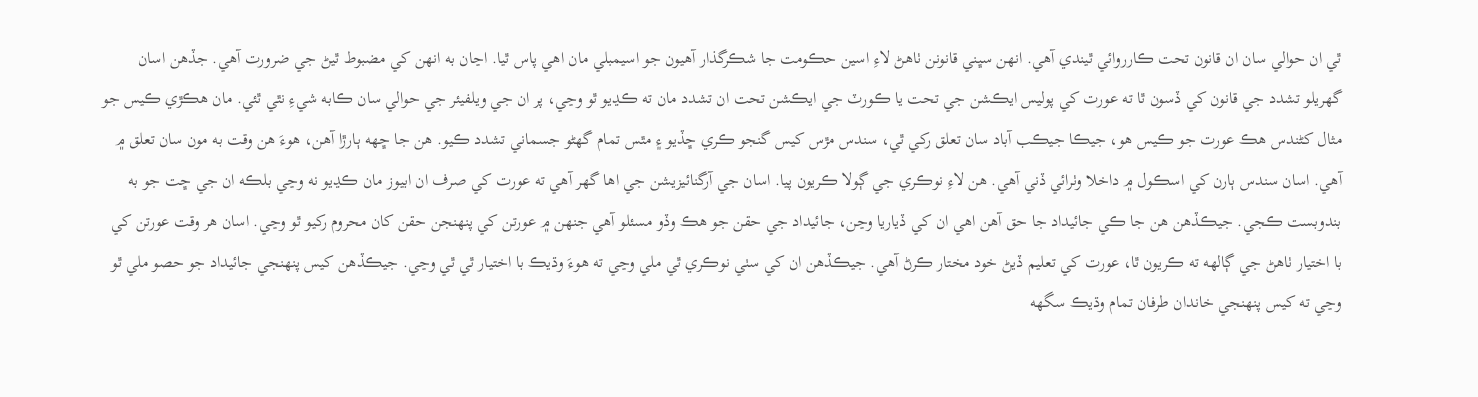ٿي ان حوالي سان ان قانون تحت ڪارروائي ٿيندي آهي. انهن سڀني قانونن ٺاهڻ لاءِ اسين حڪومت جا شڪرگذار آهيون جو اسيمبلي مان اهي پاس ٿيا. اڃان به انهن کي مضبوط ٿيڻ جي ضرورت آهي. جڏهن اسان گهريلو تشدد جي قانون کي ڏسون ٿا ته عورت کي پوليس ايڪشن جي تحت يا ڪورٽ جي ايڪشن تحت ان تشدد مان ته ڪڍيو ٿو وڃي، پر ان جي ويلفيئر جي حوالي سان ڪابه شيءِ نٿي ٿئي. مان هڪڙي ڪيس جو مثال کڻندس هڪ عورت جو ڪيس هو، جيڪا جيڪب آباد سان تعلق رکي ٿي، سندس مڙس کيس گنجو ڪري ڇڏيو ۽ مٿس تمام گهڻو جسماني تشدد ڪيو. هن جا ڇهه ٻارڙا آهن، هوءَ هن وقت به مون سان تعلق ۾ آهي. اسان سندس ٻارن کي اسڪول ۾ داخلا وٺرائي ڏني آهي. هن لاءِ نوڪري جي ڳولا ڪريون پيا. اسان جي آرگنائيزيشن جي اها گهر آهي ته عورت کي صرف ان ابيوز مان ڪڍيو نه وڃي بلڪه ان جي ڇت جو به بندوبست ڪجي. جيڪڏهن هن جا ڪي جائيداد جا حق آهن اهي ان کي ڏياريا وڃن، جائيداد جي حقن جو هڪ وڏو مسئلو آهي جنهن ۾ عورتن کي پنهنجن حقن کان محروم رکيو ٿو وڃي. اسان هر وقت عورتن کي با اختيار ٺاهڻ جي ڳالهه ته ڪريون ٿا، عورت کي تعليم ڏيڻ خود مختار ڪرڻ آهي. جيڪڏهن ان کي سٺي نوڪري ٿي ملي وڃي ته هوءَ وڌيڪ با اختيار ٿي ٿي وڃي. جيڪڏهن کيس پنهنجي جائيداد جو حصو ملي ٿو وڃي ته کيس پنهنجي خاندان طرفان تمام وڌيڪ سگهه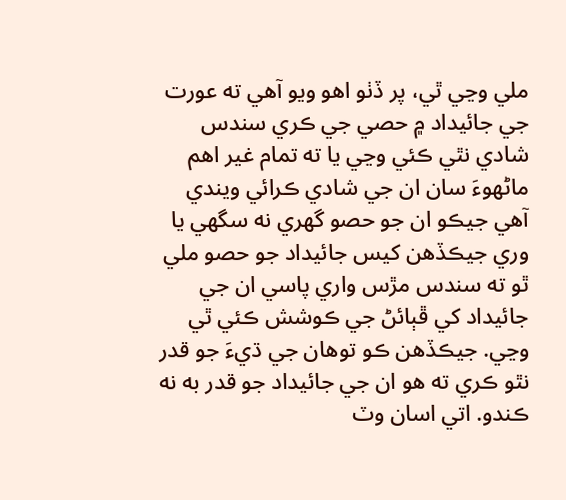ملي وڃي ٿي، پر ڏٺو اهو ويو آهي ته عورت جي جائيداد ۾ حصي جي ڪري سندس شادي نٿي ڪئي وڃي يا ته تمام غير اهم ماڻهوءَ سان ان جي شادي ڪرائي ويندي آهي جيڪو ان جو حصو گهري نه سگهي يا وري جيڪڏهن کيس جائيداد جو حصو ملي ٿو ته سندس مڙس واري پاسي ان جي جائيداد کي ڦٻائڻ جي ڪوشش ڪئي ٿي وڃي. جيڪڏهن ڪو توهان جي ڌيءَ جو قدر نٿو ڪري ته هو ان جي جائيداد جو قدر به نه ڪندو. اتي اسان وٽ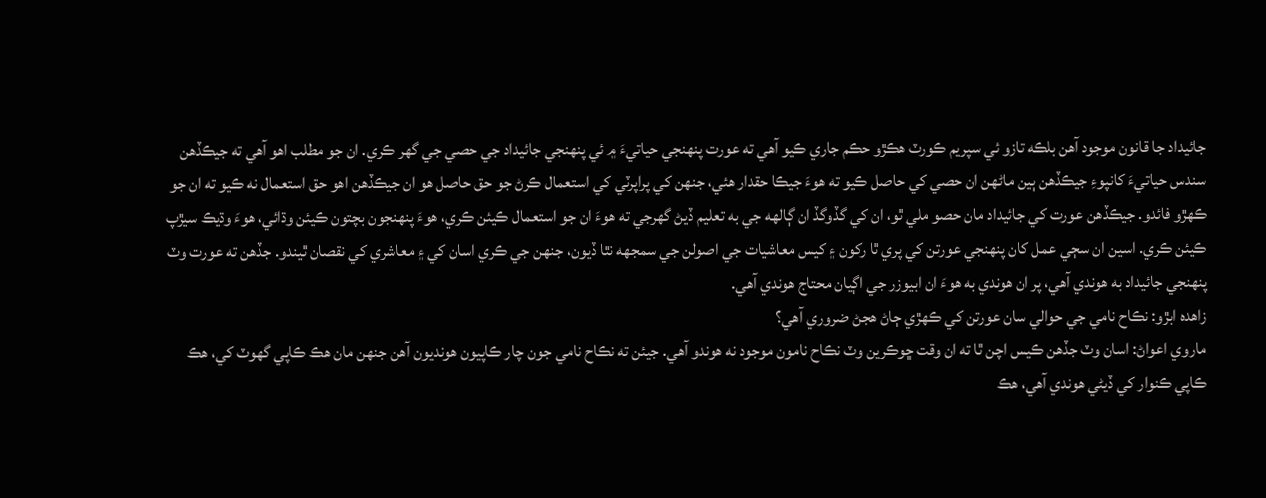جائيداد جا قانون موجود آهن بلڪه تازو ئي سپريم ڪورٽ هڪڙو حڪم جاري ڪيو آهي ته عورت پنهنجي حياتيءَ ۾ ئي پنهنجي جائيداد جي حصي جي گهر ڪري. ان جو مطلب اهو آهي ته جيڪڏهن سندس حياتيءَ کانپوءِ جيڪڏهن ٻين ماڻهن ان حصي کي حاصل ڪيو ته هوءَ جيڪا حقدار هئي، جنهن کي پراپرٽي کي استعمال ڪرڻ جو حق حاصل هو ان جيڪڏهن اهو حق استعمال نه ڪيو ته ان جو ڪهڙو فائدو. جيڪڏهن عورت کي جائيداد مان حصو ملي ٿو، ان کي گڏوگڏ ان ڳالهه جي به تعليم ڏيڻ گهرجي ته هوءَ ان جو استعمال ڪيئن ڪري، هوءَ پنهنجون بچتون ڪيئن وڌائي، هوءَ وڌيڪ سيڙپ ڪيئن ڪري. اسين ان سڄي عمل کان پنهنجي عورتن کي پري ٿا رکون ۽ کيس معاشيات جي اصولن جي سمجهه نٿا ڏيون، جنهن جي ڪري اسان کي ۽ معاشري کي نقصان ٿيندو. جڏهن ته عورت وٽ پنهنجي جائيداد به هوندي آهي، پر ان هوندي به هوءَ ان ابيوزر جي اڳيان محتاج هوندي آهي.
زاهده ابڙو: نڪاح نامي جي حوالي سان عورتن کي ڪهڙي ڄاڻ هجڻ ضروري آهي؟
ماروي اعواڻ: اسان وٽ جڏهن ڪيس اچن ٿا ته ان وقت ڇوڪرين وٽ نڪاح نامون موجود نه هوندو آهي. جيئن ته نڪاح نامي جون چار ڪاپيون هونديون آهن جنهن مان هڪ ڪاپي گهوٽ کي، هڪ ڪاپي ڪنوار کي ڏيڻي هوندي آهي، هڪ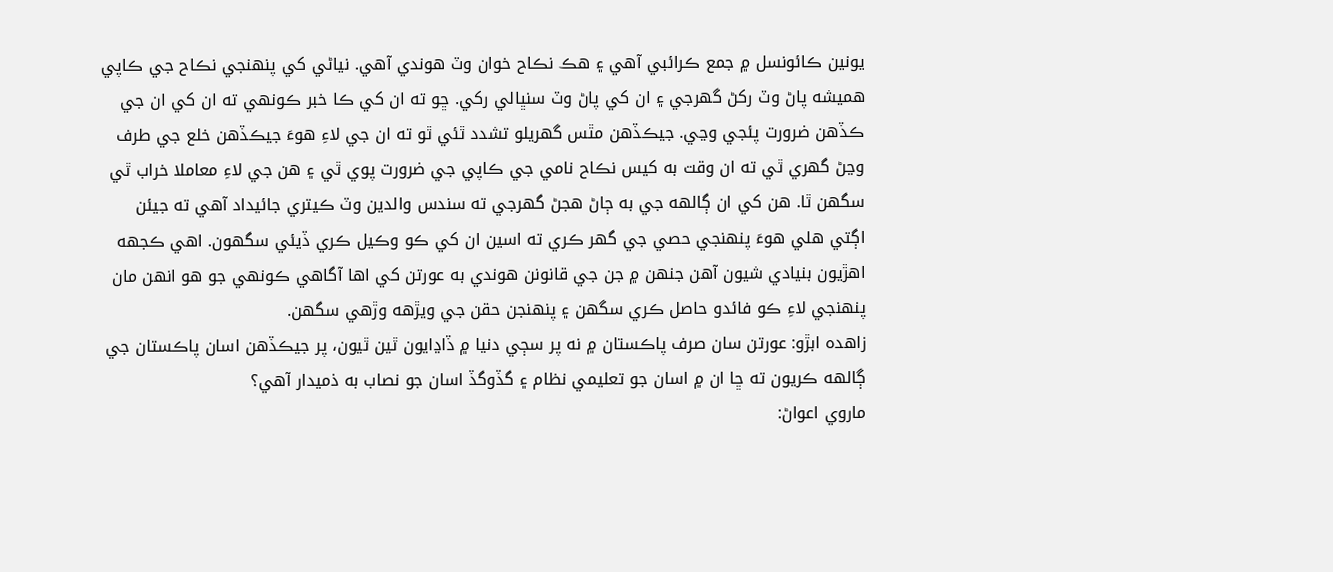يونين ڪائونسل ۾ جمع ڪرائبي آهي ۽ هڪ نڪاح خوان وٽ هوندي آهي. نياڻي کي پنهنجي نڪاح جي ڪاپي هميشه پاڻ وٽ رکڻ گهرجي ۽ ان کي پاڻ وٽ سنڀالي رکي. ڇو ته ان کي ڪا خبر ڪونهي ته ان کي ان جي ڪڏهن ضرورت پئجي وڃي. جيڪڏهن مٿس گهريلو تشدد ٿئي ٿو ته ان جي لاءِ هوءَ جيڪڏهن خلع جي طرف وڃڻ گهري ٿي ته ان وقت به کيس نڪاح نامي جي ڪاپي جي ضرورت پوي ٿي ۽ هن جي لاءِ معاملا خراب ٿي سگهن ٿا. هن کي ان ڳالهه جي به ڄاڻ هجڻ گهرجي ته سندس والدين وٽ ڪيتري جائيداد آهي ته جيئن اڳتي هلي هوءَ پنهنجي حصي جي گهر ڪري ته اسين ان کي ڪو وڪيل ڪري ڏيئي سگهون. اهي ڪجهه اهڙيون بنيادي شيون آهن جنهن ۾ جن جي قانونن هوندي به عورتن کي اها آگاهي ڪونهي جو هو انهن مان پنهنجي لاءِ ڪو فائدو حاصل ڪري سگهن ۽ پنهنجن حقن جي ويڙهه وڙهي سگهن.
زاهده ابڙو: عورتن سان صرف پاڪستان ۾ نه پر سڄي دنيا ۾ ڏاڍايون ٿين ٿيون، پر جيڪڏهن اسان پاڪستان جي ڳالهه ڪريون ته ڇا ان ۾ اسان جو تعليمي نظام ۽ گڏوگڏ اسان جو نصاب به ذميدار آهي؟
ماروي اعواڻ: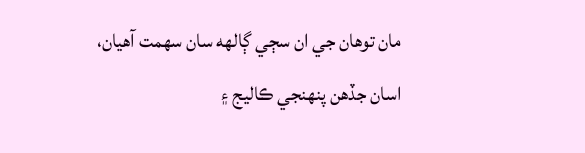مان توهان جي ان سڄي ڳالهه سان سهمت آهيان، اسان جڏهن پنهنجي ڪاليج ۽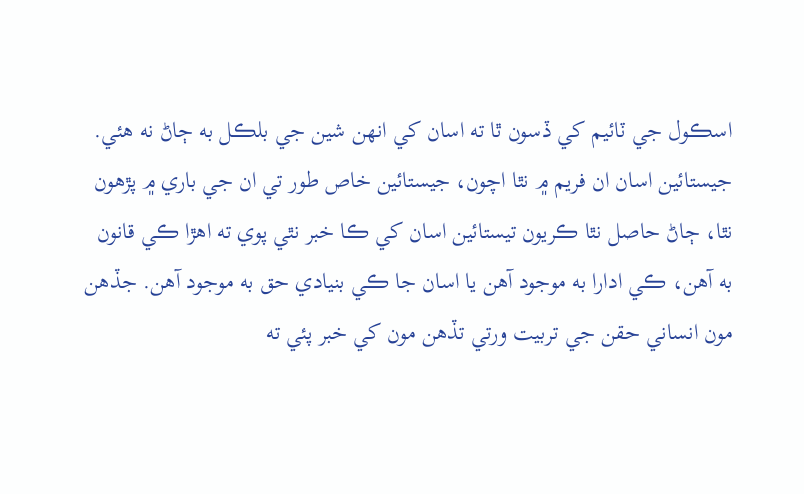اسڪول جي ٽائيم کي ڏسون ٿا ته اسان کي انهن شين جي بلڪل به ڄاڻ نه هئي. جيستائين اسان ان فريم ۾ نٿا اچون، جيستائين خاص طور تي ان جي باري ۾ پڙهون نٿا، ڄاڻ حاصل نٿا ڪريون تيستائين اسان کي ڪا خبر نٿي پوي ته اهڙا ڪي قانون به آهن، ڪي ادارا به موجود آهن يا اسان جا ڪي بنيادي حق به موجود آهن. جڏهن مون انساني حقن جي تربيت ورتي تڏهن مون کي خبر پئي ته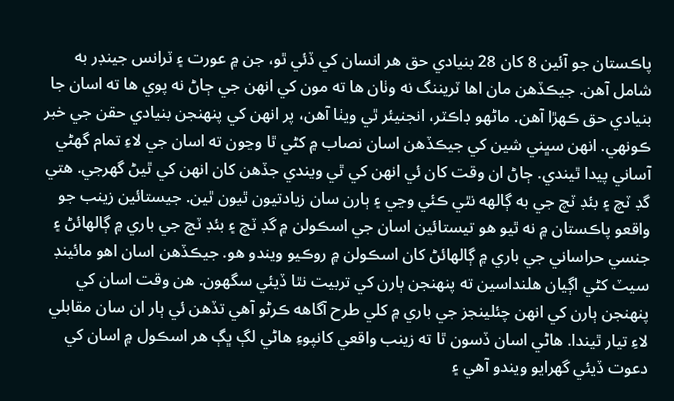پاڪستان جو آئين 8 کان 28 بنيادي حق هر انسان کي ڏئي ٿو، جن ۾ عورت ۽ ٽرانس جينڊر به شامل آهن. جيڪڏهن مان اها ٽريننگ نه وٺان ها ته مون کي انهن جي ڄاڻ نه پوي ها ته اسان جا بنيادي حق ڪهڙا آهن. ماڻهو ڊاڪٽر، انجنيئر ٿي ويٺا آهن، پر انهن کي پنهنجن بنيادي حقن جي خبر ڪونهي. انهن سڀني شين کي جيڪڏهن اسان نصاب ۾ کڻي ٿا وڃون ته اسان جي لاءِ تمام گهڻي آساني پيدا ٿيندي. ڄاڻ ان وقت کان ئي انهن کي ٿي ويندي جڏهن کان انهن کي ٿيڻ گهرجي. هتي گڊ ٽچ ۽ بئڊ ٽچ جي به ڳالهه نٿي ڪئي وڃي ۽ ٻارن سان زيادتيون ٿيون ٿين. جيستائين زينب جو واقعو پاڪستان ۾ نه ٿيو هو تيستائين اسان جي اسڪولن ۾ گڊ ٽچ ۽ بئڊ ٽچ جي باري ۾ ڳالهائڻ ۽ جنسي حراساني جي باري ۾ ڳالهائڻ کان اسڪولن ۾ روڪيو ويندو هو. جيڪڏهن اسان اهو مائينڊ سيٽ کڻي اڳيان هلنداسين ته پنهنجن ٻارن کي تربيت نٿا ڏيئي سگهون. هن وقت اسان کي پنهنجن ٻارن کي انهن چئلينجز جي باري ۾ کلي طرح آگاهه ڪرڻو آهي تڏهن ئي ٻار ان سان مقابلي لاءِ تيار ٿيندا. هاڻي اسان ڏسون ٿا ته زينب واقعي کانپوءِ هاڻي لڳ ڀڳ هر اسڪول ۾ اسان کي دعوت ڏيئي گهرايو ويندو آهي ۽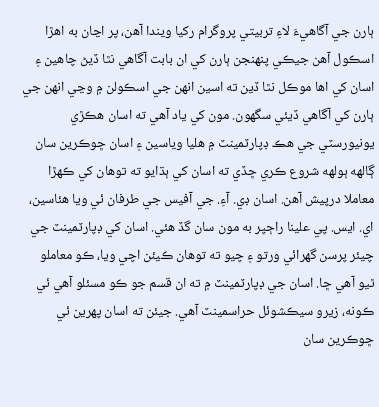ٻارن جي آگاهيءَ لاءِ تربيتي پروگرام رکيا ويندا آهن، پر اڃان به اهڙا اسڪول آهن جيڪي پنهنجن ٻارن کي ان بابت آگاهي نٿا ڏيڻ چاهين ۽ اسان کي اها موڪل نٿا ڏين ته اسين انهن جي اسڪولن ۾ وڃي انهن جي ٻارن کي آگاهي ڏيئي سگهون. مون کي ياد آهي ته اسان هڪڙي يونيورسٽي جي هڪ ڊپارٽمينٽ ۾ هليا وياسين ۽ اسان ڇوڪرين سان ڳالهه ٻولهه شروع ڪري ڇڏي ته اسان کي ٻڌايو ته توهان کي ڪهڙا معاملا درپيش آهن. اسان ڊي. آءِ. جي آفيس جي طرفان ئي ويا هئاسين، اي. ايس. پي علينا راڄپر به مون سان گڏ هئي. اسان کي ڊپارٽمينٽ جي چيئر پرسن گهرائي ورتو ۽ چيو ته توهان ڪيئن اچي ويا، ڪو معاملو ٿيو آهي ڇا. اسان جي ڊپارٽمينٽ ۾ ته ان قسم جو ڪو مسئلو آهي ئي ڪونه، زيرو سيڪشوئل حراسمينٽ آهي. جيئن ته اسان پهرين ئي ڇوڪرين سان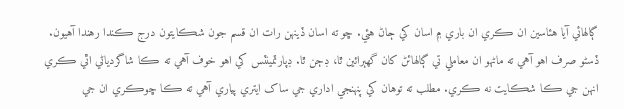ڳالهائي آيا هئاسين ان ڪري ان باري ۾ اسان کي ڄاڻ هئي. ڇو ته اسان ڏينهن رات ان قسم جون شڪايتون درج ڪندا رهندا آهيون. ڏسڻو صرف اهو آهي ته ماڻهو ان معاملي تي ڳالهائڻ کان گهٻرائين ٿا، ڊڄن ٿا. ڊپارٽمينٽس کي اهو خوف آهي ته ڪا شاگردياڻي اٿي ڪري انهن جي ڪا شڪايت نه ڪري. مطلب ته توهان کي پنهنجي اداري جي ساک ايتري پياري آهي ته ڪا ڇوڪري ان جي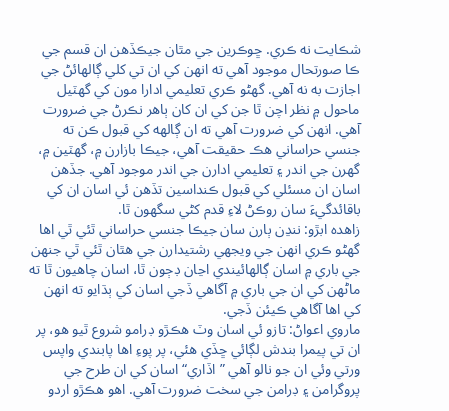شڪايت نه ڪري. ڇوڪرين جي مٿان جيڪڏهن ان قسم جي ڪا صورتحال موجود آهي ته انهن کي ان تي کلي ڳالهائڻ جي اجازت به نه آهي. گهڻو ڪري تعليمي ادارا مون کي گهٽيل ماحول ۾ نظر اچن ٿا جن کي ان کان ٻاهر نڪرڻ جي ضرورت آهي. انهن کي ضرورت آهي ته ان ڳالهه کي قبول ڪن ته جنسي حراساني هڪ حقيقت آهي، جيڪا بازارن ۾، گهٽين ۾، گهرن جي اندر ۽ تعليمي ادارن جي اندر موجود آهي. جڏهن اسان ان مسئلي کي قبول ڪنداسين تڏهن ئي اسان ان کي باقائدگيءَ سان روڪڻ لاءِ قدم کڻي سگهون ٿا.
زاهده ابڙو: ننڍن ٻارن سان جيڪا جنسي حراساني ٿئي ٿي اها گهڻو ڪري انهن جي ويجهي رشتيدارن جي هٿان ٿئي ٿي جنهن جي باري ۾ اسان ڳالهائيندي اڃان ڊڄون ٿا، اسان چاهيون ٿا ته ماڻهن کي ان جي باري ۾ آگاهي ڏجي اسان کي ٻڌايو ته انهن کي اها آگاهي ڪيئن ڏجي.
ماروي اعواڻ: تازو ئي اسان وٽ هڪڙو ڊرامو شروع ٿيو هو، پر ان تي پيمرا بندش لڳائي ڇڏي هئي، پر پوءِ اها پابندي واپس ورتي وئي ان جو نالو آهي ”اڏاري“ اسان کي ان طرح جي پروگرامن ۽ ڊرامن جي سخت ضرورت آهي. اهو هڪڙو اردو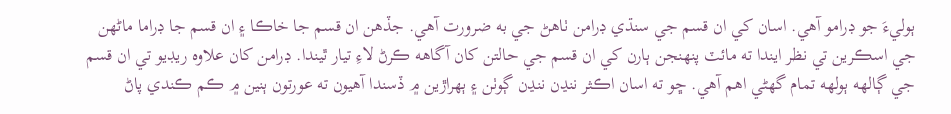ٻوليءَ جو ڊرامو آهي. اسان کي ان قسم جي سنڌي ڊرامن ٺاهڻ جي به ضرورت آهي. جڏهن ان قسم جا خاڪا ۽ ان قسم جا ڊراما ماڻهن جي اسڪرين تي نظر ايندا ته مائٽ پنهنجن ٻارن کي ان قسم جي حالتن کان آگاهه ڪرڻ لاءِ تيار ٿيندا. ڊرامن کان علاوه ريڊيو تي ان قسم جي ڳالهه ٻولهه تمام گهڻي اهم آهي. ڇو ته اسان اڪثر ننڍن ننڍن ڳوٺن ۽ ٻهراڙين ۾ ڏسندا آهيون ته عورتون ٻنين ۾ ڪم ڪندي پاڻ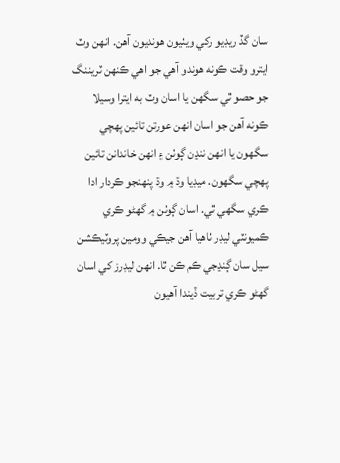سان گڏ ريڊيو رکي ويٺيون هونديون آهن. انهن وٽ ايترو وقت ڪونه هوندو آهي جو اهي ڪنهن ٽريننگ جو حصو ٿي سگهن يا اسان وٽ به ايترا وسيلا ڪونه آهن جو اسان انهن عورتن تائين پهچي سگهون يا انهن ننڍن ڳوٺن ۽ انهن خاندانن تائين پهچي سگهون. ميڊيا وڌ ۾ وڌ پنهنجو ڪردار ادا ڪري سگهي ٿي. اسان ڳوٺن ۾ گهڻو ڪري ڪميونٽي ليڊر ٺاهيا آهن جيڪي وومين پروٽيڪشن سيل سان ڳنڍجي ڪم ڪن ٿا. انهن ليڊرز کي اسان گهڻو ڪري تربيت ڏيندا آهيون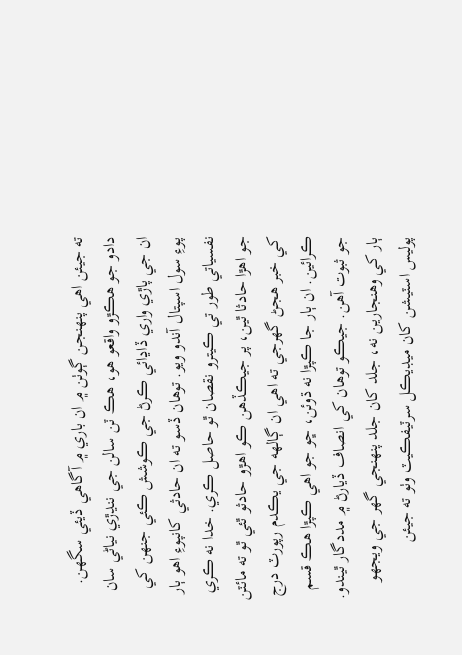ته جيئن اهي پنهنجن ڳوٺن ۾ ان باري ۾ آگاهي ڏيئي سگهن. دادو جو هڪڙو واقعو هو، هڪ ٽن سالن جي ننڍڙي نياڻي سان ان جي پاڙي واري ڏاڍائي ڪرڻ جي ڪوشش ڪئي جنهن کي پوءِ سول اسپتال آندو ويو. توهان ڏسو ته ان حادثي کانپوءِ اهو ٻار نفسياتي طور تي ڪيترو نقصان ٿو حاصل ڪري. خدا نه ڪري جو اهڙا حادثا ٿين، پر جيڪڏهن ڪو اهڙو حادثو ٿئي ٿو ته مائٽن کي خبر هجڻ گهرجي ته اهي ان ڳالهه جي يڪدم رپورٽ درج ڪرائين. ان ٻار جا ڪپڙا نه ڌوئن، ڇو جو اهي ڪپڙا هڪ قسم جو ثبوت آهن. جيڪو توهان کي انصاف ڏيارڻ ۾ مددگار ٿيندو. ٻار کي وهنجارين نه، جلد کان جلد پنهنجي گهر جي ويجهو پوليس اسٽيشن کان ميڊيڪل سرٽيفڪيٽ وٺو ته جيئن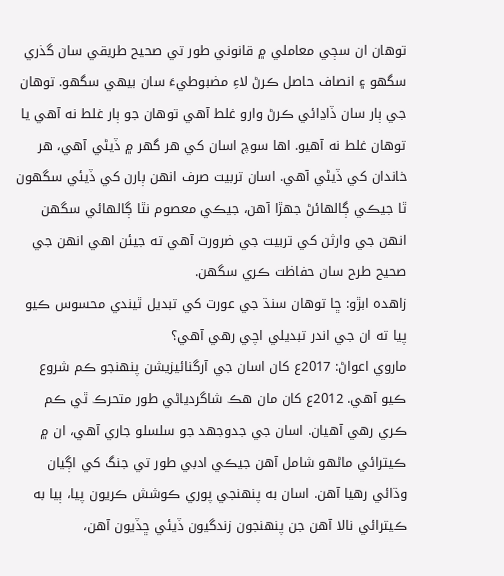توهان ان سڄي معاملي ۾ قانوني طور تي صحيح طريقي سان گذري سگهو ۽ انصاف حاصل ڪرڻ لاءِ مضبوطيءَ سان بيهي سگهو. توهان جي ٻار سان ڏاڍائي ڪرڻ وارو غلط آهي توهان جو ٻار غلط نه آهي يا توهان غلط نه آهيو. اها سوچ اسان کي هر گهر ۾ ڏيڻي آهي، هر خاندان کي ڏيڻي آهي. اسان تربيت صرف انهن ٻارن کي ڏيئي سگهون ٿا جيڪي ڳالهائڻ جهڙا آهن، جيڪي معصوم نٿا ڳالهائي سگهن انهن جي وارثن کي تربيت جي ضرورت آهي ته جيئن اهي انهن جي صحيح طرح سان حفاظت ڪري سگهن.
زاهده ابڙو: ڇا توهان سنڌ جي عورت کي تبديل ٿيندي محسوس ڪيو پيا ته ان جي اندر تبديلي اچي رهي آهي؟
ماروي اعواڻ: 2017ع کان اسان جي آرگنائيزيشن پنهنجو ڪم شروع ڪيو آهي. 2012ع کان مان هڪ شاگردياڻي طور متحرڪ ٿي ڪم ڪري رهي آهيان. اسان جي جدوجهد جو سلسلو جاري آهي، ان ۾ ڪيترائي ماڻهو شامل آهن جيڪي ادبي طور تي جنگ کي اڳيان وڌائي رهيا آهن. اسان به پنهنجي پوري ڪوشش ڪريون پيا، ٻيا به ڪيترائي نالا آهن جن پنهنجون زندگيون ڏيئي ڇڏيون آهن،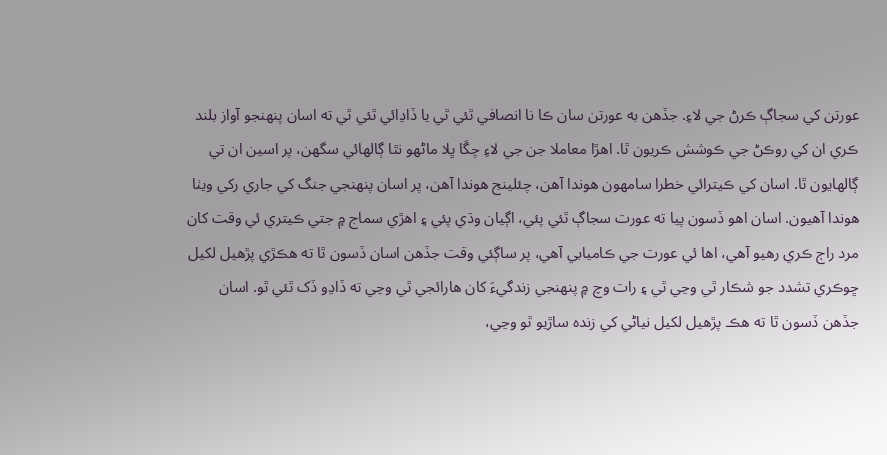عورتن کي سجاڳ ڪرڻ جي لاءِ. جڏهن به عورتن سان ڪا نا انصافي ٿئي ٿي يا ڏاڍائي ٿئي ٿي ته اسان پنهنجو آواز بلند ڪري ان کي روڪڻ جي ڪوشش ڪريون ٿا. اهڙا معاملا جن جي لاءِ چڱا ڀلا ماڻهو نٿا ڳالهائي سگهن، پر اسين ان تي ڳالهايون ٿا. اسان کي ڪيترائي خطرا سامهون هوندا آهن، چئلينج هوندا آهن، پر اسان پنهنجي جنگ کي جاري رکي ويٺا هوندا آهيون. اسان اهو ڏسون پيا ته عورت سجاڳ ٿئي پئي، اڳيان وڌي پئي ۽ اهڙي سماج ۾ جتي ڪيتري ئي وقت کان مرد راڄ ڪري رهيو آهي، اها ئي عورت جي ڪاميابي آهي، پر ساڳئي وقت جڏهن اسان ڏسون ٿا ته هڪڙي پڙهيل لکيل ڇوڪري تشدد جو شڪار ٿي وڃي ٿي ۽ رات وچ ۾ پنهنجي زندگيءَ کان هارائجي ٿي وڃي ته ڏاڍو ڏک ٿئي ٿو. اسان جڏهن ڏسون ٿا ته هڪ پڙهيل لکيل نياڻي کي زنده ساڙيو ٿو وڃي،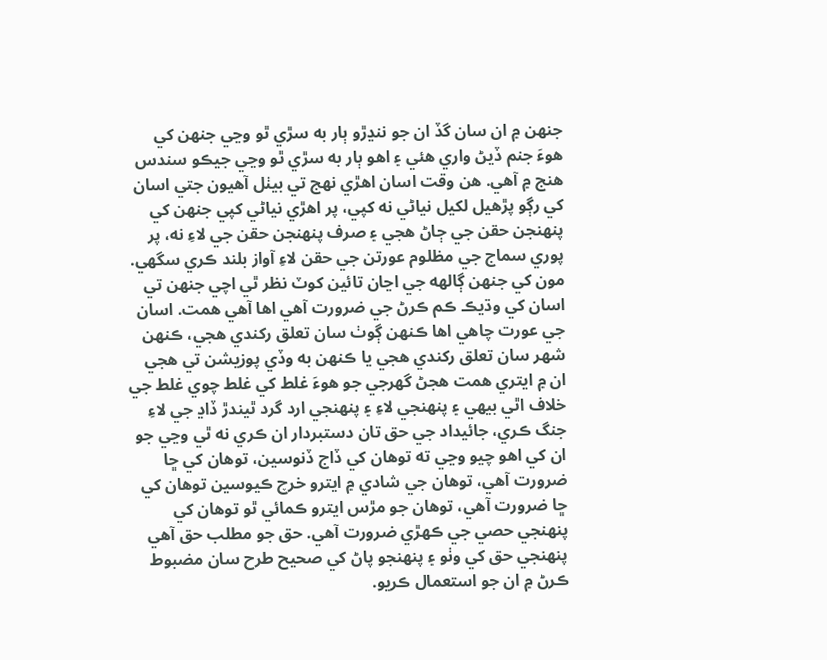جنهن ۾ ان سان گڏ ان جو ننڍڙو ٻار به سڙي ٿو وڃي جنهن کي هوءَ جنم ڏيڻ واري هئي ۽ اهو ٻار به سڙي ٿو وڃي جيڪو سندس هنج ۾ آهي. هن وقت اسان اهڙي نهج تي بيٺل آهيون جتي اسان کي رڳو پڙهيل لکيل نياڻي نه کپي، پر اهڙي نياڻي کپي جنهن کي پنهنجن حقن جي ڄاڻ هجي ۽ صرف پنهنجن حقن جي لاءِ نه، پر پوري سماج جي مظلوم عورتن جي حقن لاءِ آواز بلند ڪري سگهي. مون کي جنهن ڳالهه جي اڃان تائين کوٽ نظر ٿي اچي جنهن تي اسان کي وڌيڪ ڪم ڪرڻ جي ضرورت آهي اها آهي همت. اسان جي عورت چاهي اها ڪنهن ڳوٺ سان تعلق رکندي هجي، ڪنهن شهر سان تعلق رکندي هجي يا ڪنهن به وڏي پوزيشن تي هجي ان ۾ ايتري همت هجڻ گهرجي جو هوءَ غلط کي غلط چوي غلط جي خلاف اٿي بيهي ۽ پنهنجي لاءِ ۽ پنهنجي ارد گرد ٿيندڙ ڏاڍ جي لاءِ جنگ ڪري، جائيداد جي حق تان دستبردار ان ڪري نه ٿي وڃي جو ان کي اهو چيو وڃي ته توهان کي ڏاج ڏنوسين، توهان کي ڇا ضرورت آهي، توهان جي شادي ۾ ايترو خرچ ڪيوسين توهان کي ڇا ضرورت آهي، توهان جو مڙس ايترو ڪمائي ٿو توهان کي پنهنجي حصي جي ڪهڙي ضرورت آهي. حق جو مطلب حق آهي پنهنجي حق کي وٺو ۽ پنهنجو پاڻ کي صحيح طرح سان مضبوط ڪرڻ ۾ ان جو استعمال ڪريو.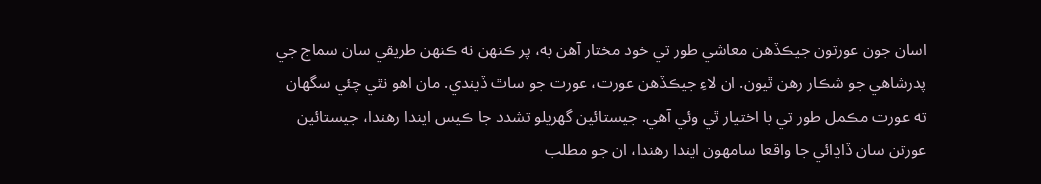اسان جون عورتون جيڪڏهن معاشي طور تي خود مختار آهن به، پر ڪنهن نه ڪنهن طريقي سان سماج جي پدرشاهي جو شڪار رهن ٿيون. ان لاءِ جيڪڏهن عورت، عورت جو ساٿ ڏيندي. مان اهو نٿي چئي سگهان ته عورت مڪمل طور تي با اختيار ٿي وئي آهي. جيستائين گهريلو تشدد جا ڪيس ايندا رهندا، جيستائين عورتن سان ڏاڍائي جا واقعا سامهون ايندا رهندا، ان جو مطلب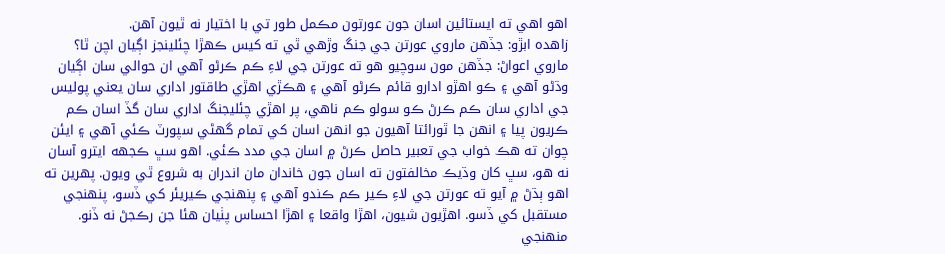اهو اهي ته ايستائين اسان جون عورتون مڪمل طور تي با اختيار نه ٿيون آهن.
زاهده ابڙو: جڏهن ماروي عورتن جي جنگ وڙهي ٿي ته کيس ڪهڙا چئلينجز اڳيان اچن ٿا؟
ماروي اعواڻ: جڏهن مون سوچيو هو ته عورتن جي لاءِ ڪم ڪرڻو آهي ان حوالي سان اڳيان وڌڻو آهي ۽ ڪو اهڙو ادارو قائم ڪرڻو آهي ۽ هڪڙي اهڙي طاقتور اداري سان يعني پوليس جي اداري سان ڪم ڪرڻ ڪو سولو ڪم ناهي، پر اهڙي چئليجنگ اداري سان گڏ اسان ڪم ڪريون پيا ۽ انهن جا ٿورائتا آهيون جو انهن اسان کي تمام گهڻي سپورٽ ڪئي آهي ۽ ايئن چوان ته هڪ خواب جي تعبير حاصل ڪرڻ ۾ اسان جي مدد ڪئي. اهو سڀ ڪجهه ايترو آسان نه هو، سڀ کان وڌيڪ مخالفتون ته اسان جون خاندان مان اندران به شروع ٿي ويون. پهرين ته اهو ٻڌڻ ۾ آيو ته عورتن جي لاءِ ڪير ڪم ڪندو آهي ۽ پنهنجي ڪيريئر کي ڏسو، پنهنجي مستقبل کي ڏسو. اهڙيون شيون، اهڙا واقعا ۽ اهڙا احساس پٺيان هئا جن رڪجڻ نه ڏنو. منهنجي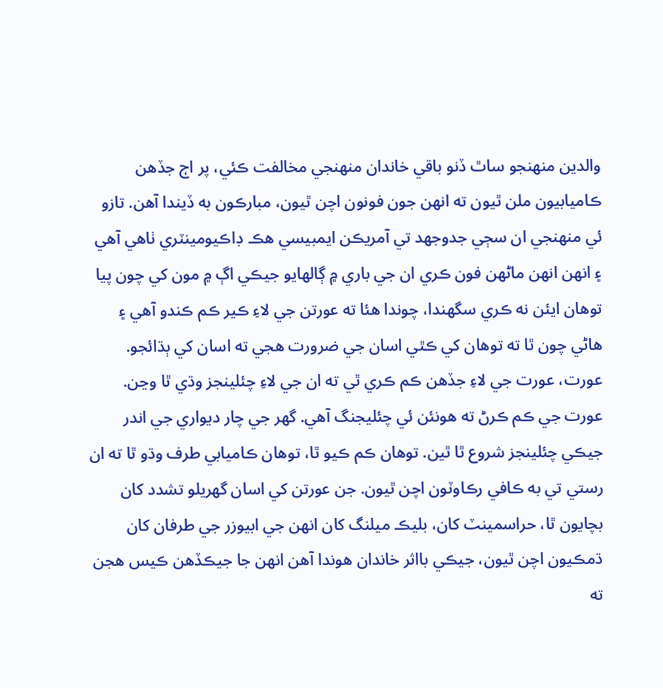والدين منهنجو ساٿ ڏنو باقي خاندان منهنجي مخالفت ڪئي، پر اڄ جڏهن ڪاميابيون ملن ٿيون ته انهن جون فونون اچن ٿيون، مبارڪون به ڏيندا آهن. تازو ئي منهنجي ان سڄي جدوجهد تي آمريڪن ايمبيسي هڪ ڊاڪيومينٽري ٺاهي آهي ۽ انهن انهن ماڻهن فون ڪري ان جي باري ۾ ڳالهايو جيڪي اڳ ۾ مون کي چون پيا توهان ايئن نه ڪري سگهندا، چوندا هئا ته عورتن جي لاءِ ڪير ڪم ڪندو آهي ۽ هاڻي چون ٿا ته توهان کي ڪٿي اسان جي ضرورت هجي ته اسان کي ٻڌائجو. عورت، عورت جي لاءِ جڏهن ڪم ڪري ٿي ته ان جي لاءِ چئلينجز وڌي ٿا وڃن. عورت جي ڪم ڪرڻ ته هونئن ئي چئليجنگ آهي. گهر جي چار ديواري جي اندر جيڪي چئلينجز شروع ٿا ٿين. توهان ڪم ڪيو ٿا، توهان ڪاميابي طرف وڌو ٿا ته ان رستي تي به ڪافي رڪاوٽون اچن ٿيون. جن عورتن کي اسان گهريلو تشدد کان بچايون ٿا، حراسمينٽ کان، بليڪ ميلنگ کان انهن جي ابيوزر جي طرفان کان ڌمڪيون اچن ٿيون، جيڪي بااثر خاندان هوندا آهن انهن جا جيڪڏهن ڪيس هجن ته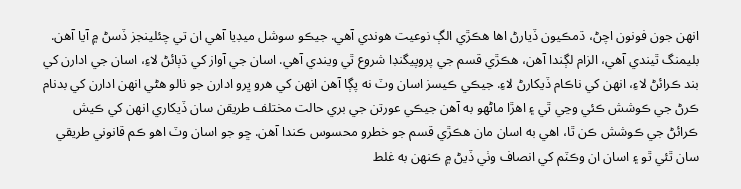انهن جون فونون اچڻ، ڌمڪيون ڏيارڻ اها هڪڙي الڳ نوعيت هوندي آهي. جيڪو سوشل ميڊيا آهي ان تي چئلينجز ڏسڻ ۾ آيا آهن. بليمنگ ٿيندي آهي، الزام لڳندا آهن، هڪڙي قسم جي پروپيگنڊا شروع ٿي ويندي آهي. اسان جي آواز کي ڌٻائڻ لاءِ، اسان جي ادارن کي بند ڪرائڻ لاءِ، انهن کي ناڪام ڏيکارڻ لاءِ. جيڪي ڪيسز اسان وٽ نه پڳا آهن انهن کي هرو ڀرو ادارن جو نالو هڻي انهن ادارن کي بدنام ڪرڻ جي ڪوشش ڪئي وڃي ٿي ۽ اهڙا ماڻهو به آهن جيڪي عورتن جي بري حالت مختلف طريقن سان ڏيکاري انهن کي ڪيش ڪرائڻ جي ڪوشش ڪن ٿا، اهي به اسان مان هڪڙي قسم جو خطرو محسوس ڪندا آهن. ڇو جو اسان وٽ اهو ڪم قانوني طريقي سان ٿئي ٿو ۽ اسان ان وڪٽم کي انصاف وٺي ڏيڻ ۾ ڪنهن به غلط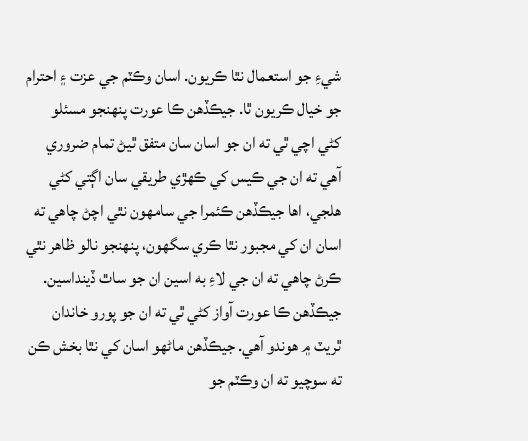شيءِ جو استعمال نٿا ڪريون. اسان وڪٽم جي عزت ۽ احترام جو خيال ڪريون ٿا. جيڪڏهن ڪا عورت پنهنجو مسئلو کڻي اچي ٿي ته ان جو اسان سان متفق ٿيڻ تمام ضروري آهي ته ان جي ڪيس کي ڪهڙي طريقي سان اڳتي کڻي هلجي، اها جيڪڏهن ڪئمرا جي سامهون نٿي اچڻ چاهي ته اسان ان کي مجبور نٿا ڪري سگهون، پنهنجو نالو ظاهر نٿي ڪرڻ چاهي ته ان جي لاءِ به اسين ان جو ساٿ ڏينداسين. جيڪڏهن ڪا عورت آواز کڻي ٿي ته ان جو پورو خاندان ٿريٽ ۾ هوندو آهي. جيڪڏهن ماڻهو اسان کي نٿا بخش ڪن ته سوچيو ته ان وڪٽم جو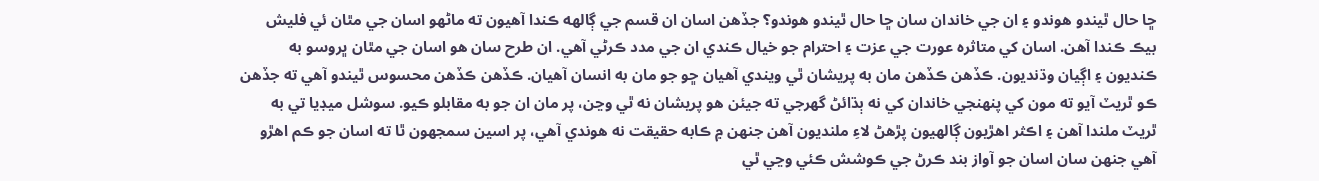ڇا حال ٿيندو هوندو ۽ ان جي خاندان سان ڇا حال ٿيندو هوندو؟ جڏهن اسان ان قسم جي ڳالهه ڪندا آهيون ته ماڻهو اسان جي مٿان ئي فليش بيڪ ڪندا آهن. اسان کي متاثره عورت جي عزت ۽ احترام جو خيال ڪندي ان جي مدد ڪرڻي آهي. ان طرح سان هو اسان جي مٿان ڀروسو به ڪنديون ۽ اڳيان وڌنديون. ڪڏهن ڪڏهن مان به پريشان ٿي ويندي آهيان ڇو جو مان به انسان آهيان. ڪڏهن ڪڏهن محسوس ٿيندو آهي ته جڏهن ڪو ٿريٽ آيو ته مون کي پنهنجي خاندان کي نه ٻڌائڻ گهرجي ته جيئن هو پريشان نه ٿي وڃن، پر مان ان جو به مقابلو ڪيو. سوشل ميڊيا تي به ٿريٽ ملندا آهن ۽ اڪثر اهڙيون ڳالهيون پڙهڻ لاءِ ملنديون آهن جنهن ۾ ڪابه حقيقت نه هوندي آهي، پر اسين سمجهون ٿا ته اسان جو ڪم اهڙو آهي جنهن سان اسان جو آواز بند ڪرڻ جي ڪوشش ڪئي وڃي ٿي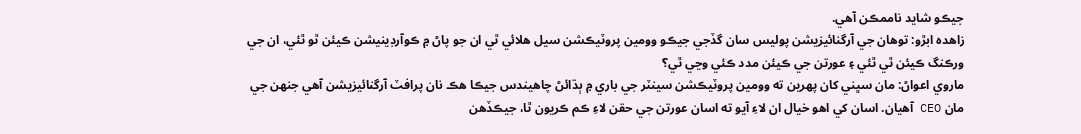جيڪو شايد ناممڪن آهي.
زاهده ابڙو: توهان جي آرگنائيزيشن پوليس سان گڏجي جيڪو وومين پروٽيڪشن سيل هلائي ٿي ان جو پاڻ ۾ ڪوآرڊينيشن ڪيئن ٿو ٿئي، ان جي ورڪنگ ڪيئن ٿي ٿئي ۽ عورتن جي ڪيئن مدد ڪئي وڃي ٿي؟
ماروي اعواڻ: مان سڀني کان پهرين ته وومين پروٽيڪشن سينٽر جي باري ۾ ٻڌائڻ چاهيندس جيڪا هڪ نان پرافٽ آرگنائيزيشن آهي جنهن جي مان CEO آهيان. اسان کي اهو خيال ان لاءِ آيو ته اسان عورتن جي حقن لاءِ ڪم ڪريون ٿا، جيڪڏهن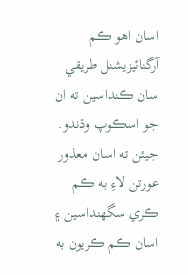اسان اهو ڪم آرگنائيزيشنل طريقي سان ڪنداسين ته ان جو اسڪوپ وڌندو. جيئن ته اسان معذور عورتن لاءِ به ڪم ڪري سگهنداسين ۽ اسان ڪم ڪريون به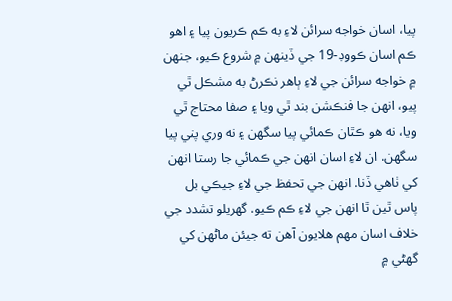پيا، اسان خواجه سرائن لاءِ به ڪم ڪريون پيا ۽ اهو ڪم اسان ڪووڊ-19 جي ڏينهن ۾ شروع ڪيو، جنهن ۾ خواجه سرائن جي لاءِ ٻاهر نڪرڻ به مشڪل ٿي پيو، انهن جا فنڪشن بند ٿي ويا ۽ صفا محتاج ٿي ويا، نه هو ڪٿان ڪمائي پيا سگهن ۽ نه وري پني پيا سگهن. ان لاءِ اسان انهن جي ڪمائي جا رستا انهن کي ٺاهي ڏنا. انهن جي تحفظ جي لاءِ جيڪي بل پاس ٿين ٿا انهن جي لاءِ ڪم ڪيو. گهريلو تشدد جي خلاف اسان مهم هلايون آهن ته جيئن ماڻهن کي گهڻي ۾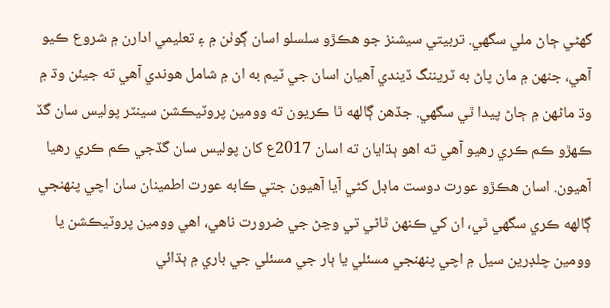گهڻي ڄاڻ ملي سگهي. تربيتي سيشنز جو هڪڙو سلسلو اسان ڳوٺن ۾ ۽ تعليمي ادارن ۾ شروع ڪيو آهي، جنهن ۾ مان پاڻ به ٽريننگ ڏيندي آهيان اسان جي ٽيم به ان ۾ شامل هوندي آهي ته جيئن وڌ ۾ وڌ ماڻهن ۾ ڄاڻ پيدا ٿي سگهي. جڏهن ڳالهه ٿا ڪريون ته وومين پروٽيڪشن سينٽر پوليس سان گڏ ڪهڙو ڪم ڪري رهيو آهي ته اهو ٻڌايان ته اسان 2017ع کان پوليس سان گڏجي ڪم ڪري رهيا آهيون. اسان هڪڙو عورت دوست ماڊل کڻي آيا آهيون جتي ڪابه عورت اطمينان سان اچي پنهنجي ڳالهه ڪري سگهي ٿي، ان کي ڪنهن ٿاڻي تي وڃڻ جي ضرورت ناهي، اهي وومين پروٽيڪشن يا وومين چلڊرين سيل ۾ اچي پنهنجي مسئلي يا ٻار جي مسئلي جي باري ۾ ٻڌائي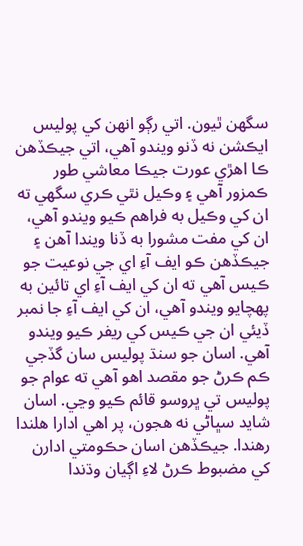سگهن ٿيون. اتي رڳو انهن کي پوليس ايڪشن نه ڏنو ويندو آهي، اتي جيڪڏهن ڪا اهڙي عورت جيڪا معاشي طور ڪمزور آهي ۽ وڪيل نٿي ڪري سگهي ته ان کي وڪيل به فراهم ڪيو ويندو آهي، ان کي مفت مشورا به ڏنا ويندا آهن ۽ جيڪڏهن ڪو ايف آءِ اي جي نوعيت جو ڪيس آهي ته ان کي ايف آءِ اي تائين به پهچايو ويندو آهي، ان کي ايف آءِ جا نمبر ڏيئي ان جي ڪيس کي ريفر ڪيو ويندو آهي. اسان جو سنڌ پوليس سان گڏجي ڪم ڪرڻ جو مقصد اهو آهي ته عوام جو پوليس تي ڀروسو قائم ڪيو وڃي. اسان شايد سڀاڻي نه هجون، پر اهي ادارا هلندا رهندا. جيڪڏهن اسان حڪومتي ادارن کي مضبوط ڪرڻ لاءِ اڳيان وڌندا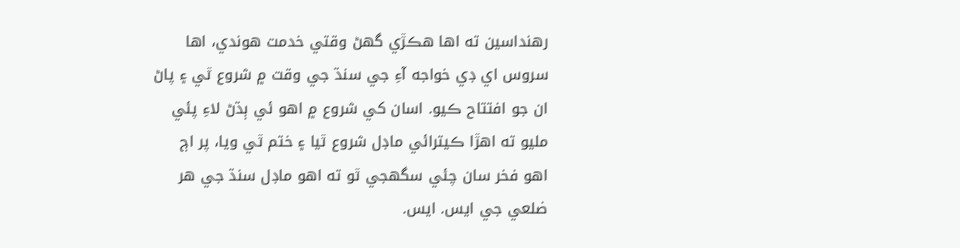رهنداسين ته اها هڪڙي گهڻ وقتي خدمت هوندي، اها سروس اي ڊي خواجه آءِ جي سنڌ جي وقت ۾ شروع ٿي ۽ پاڻ ان جو افتتاح ڪيو. اسان کي شروع ۾ اهو ئي ٻڌڻ لاءِ پئي مليو ته اهڙا ڪيترائي ماڊل شروع ٿيا ۽ ختم ٿي ويا، پر اڄ اهو فخر سان چئي سگهجي ٿو ته اهو ماڊل سنڌ جي هر ضلعي جي ايس. ايس.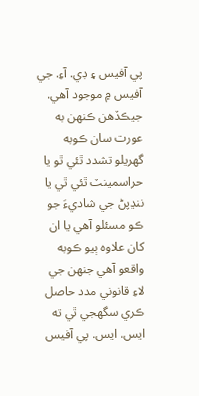پي آفيس ۽ ڊي. آءِ. جي آفيس ۾ موجود آهي. جيڪڏهن ڪنهن به عورت سان ڪوبه گهريلو تشدد ٿئي ٿو يا حراسمينٽ ٿئي ٿي يا ننڍپڻ جي شاديءَ جو ڪو مسئلو آهي يا ان کان علاوه ٻيو ڪوبه واقعو آهي جنهن جي لاءِ قانوني مدد حاصل ڪري سگهجي ٿي ته ايس. ايس. پي آفيس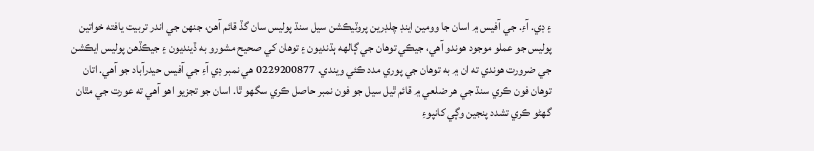۽ ڊي. آءِ. جي آفيس ۾ اسان جا وومين اينڊ چلڊرين پروٽيڪشن سيل سنڌ پوليس سان گڏ قائم آهن، جنهن جي اندر تربيت يافته خواتين پوليس جو عملو موجود هوندو آهي، جيڪي توهان جي ڳالهه ٻڌنديون ۽ توهان کي صحيح مشورو به ڏينديون ۽ جيڪڏهن پوليس ايڪشن جي ضرورت هوندي ته ان ۾ به توهان جي پوري مدد ڪئي ويندي. 0229200877 هي نمبر ڊي آءِ جي آفيس حيدرآباد جو آهي. اتان توهان فون ڪري سنڌ جي هر ضلعي ۾ قائم ٿيل سيل جو فون نمبر حاصل ڪري سگهو ٿا. اسان جو تجزيو اهو آهي ته عورت جي مٿان گهڻو ڪري تشدد پنجين وڳي کانپوءِ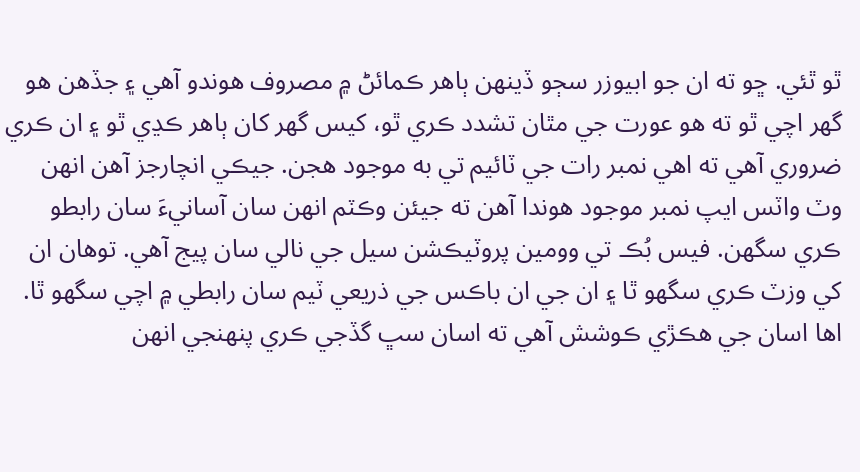ٿو ٿئي. ڇو ته ان جو ابيوزر سڄو ڏينهن ٻاهر ڪمائڻ ۾ مصروف هوندو آهي ۽ جڏهن هو گهر اچي ٿو ته هو عورت جي مٿان تشدد ڪري ٿو، کيس گهر کان ٻاهر ڪڍي ٿو ۽ ان ڪري ضروري آهي ته اهي نمبر رات جي ٽائيم تي به موجود هجن. جيڪي انچارجز آهن انهن وٽ واٽس ايپ نمبر موجود هوندا آهن ته جيئن وڪٽم انهن سان آسانيءَ سان رابطو ڪري سگهن. فيس بُڪ تي وومين پروٽيڪشن سيل جي نالي سان پيج آهي. توهان ان کي وزٽ ڪري سگهو ٿا ۽ ان جي ان باڪس جي ذريعي ٽيم سان رابطي ۾ اچي سگهو ٿا. اها اسان جي هڪڙي ڪوشش آهي ته اسان سڀ گڏجي ڪري پنهنجي انهن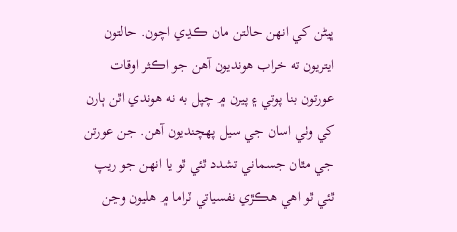ڀيڻن کي انهن حالتن مان ڪڍي اچون. حالتون ايتريون ته خراب هونديون آهن جو اڪثر اوقات عورتون بنا پوتي ۽ پيرن ۾ چپل به نه هوندي اٿن ٻارن کي وٺي اسان جي سيل پهچنديون آهن. جن عورتن جي مٿان جسماني تشدد ٿئي ٿو يا انهن جو ريپ ٿئي ٿو اهي هڪڙي نفسياتي ٽراما ۾ هليون وڃن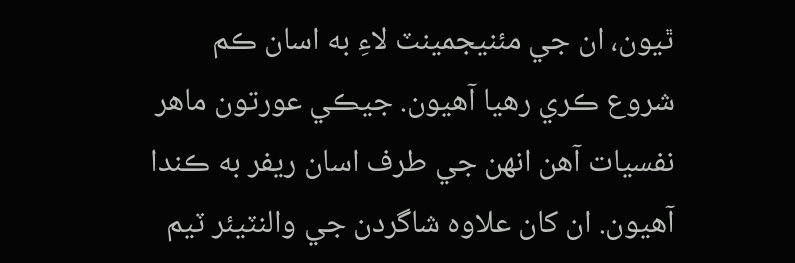ٿيون، ان جي مئنيجمينٽ لاءِ به اسان ڪم شروع ڪري رهيا آهيون. جيڪي عورتون ماهر نفسيات آهن انهن جي طرف اسان ريفر به ڪندا آهيون. ان کان علاوه شاگردن جي والنٽيئر ٽيم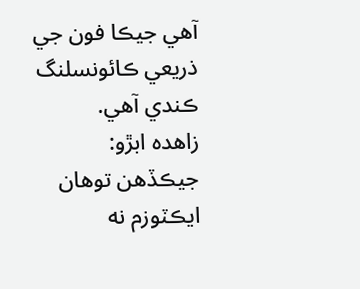آهي جيڪا فون جي ذريعي ڪائونسلنگ ڪندي آهي.
زاهده ابڙو: جيڪڏهن توهان ايڪٽوزم نه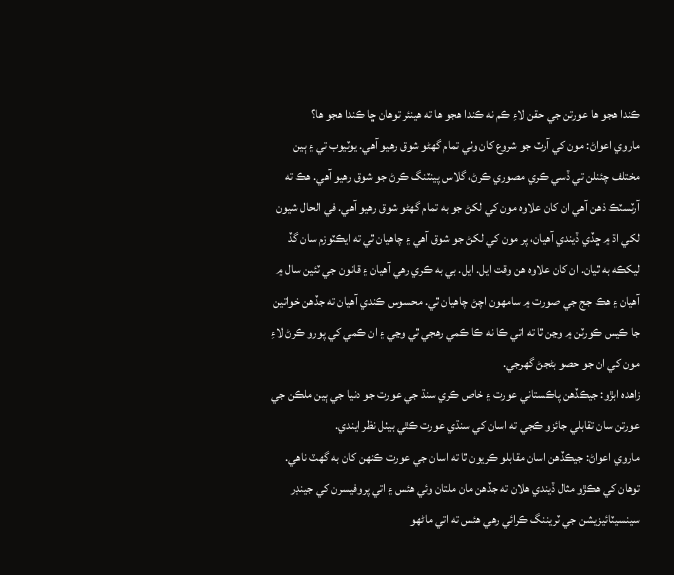ڪندا هجو ها عورتن جي حقن لاءِ ڪم نه ڪندا هجو ها ته هينئر توهان ڇا ڪندا هجو ها؟
ماروي اعواڻ: مون کي آرٽ جو شروع کان وٺي تمام گهڻو شوق رهيو آهي. يوٽيوب تي ۽ ٻين مختلف چئنلن تي ڏسي ڪري مصوري ڪرڻ، گلاس پينٽنگ ڪرڻ جو شوق رهيو آهي. هڪ ته آرٽسٽڪ ذهن آهي ان کان علاوه مون کي لکڻ جو به تمام گهڻو شوق رهيو آهي. في الحال شيون لکي اڌ ۾ ڇڏي ڏيندي آهيان، پر مون کي لکڻ جو شوق آهي ۽ چاهيان ٿي ته ايڪٽوزم سان گڏ ليکڪه به ٿيان. ان کان علاوه هن وقت ايل. ايل. بي به ڪري رهي آهيان ۽ قانون جي ٽئين سال ۾ آهيان ۽ هڪ جج جي صورت ۾ سامهون اچڻ چاهيان ٿي. محسوس ڪندي آهيان ته جڏهن خواتين جا ڪيس ڪورٽن ۾ وڃن ٿا ته اتي ڪا نه ڪا ڪمي رهجي ٿي وڃي ۽ ان ڪمي کي پورو ڪرڻ لاءِ مون کي ان جو حصو بڻجڻ گهرجي.
زاهده ابڙو: جيڪڏهن پاڪستاني عورت ۽ خاص ڪري سنڌ جي عورت جو دنيا جي ٻين ملڪن جي عورتن سان تقابلي جائزو ڪجي ته اسان کي سنڌي عورت ڪٿي بيٺل نظر ايندي.
ماروي اعواڻ: جيڪڏهن اسان مقابلو ڪريون ٿا ته اسان جي عورت ڪنهن کان به گهٽ ناهي. توهان کي هڪڙو مثال ڏيندي هلان ته جڏهن مان ملتان وئي هئس ۽ اتي پروفيسرن کي جينڊر سينسيٽائيزيشن جي ٽريننگ ڪرائي رهي هئس ته اتي ماڻهو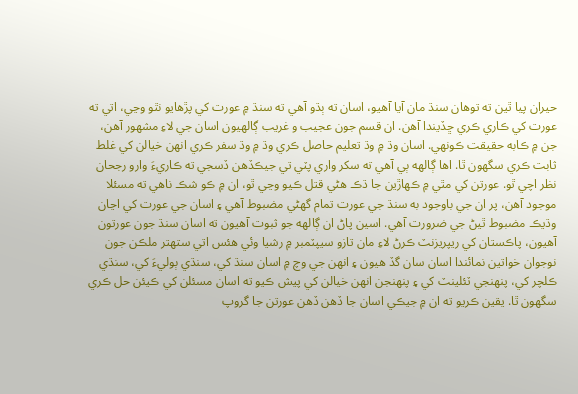حيران پيا ٿين ته توهان سنڌ مان آيا آهيو، اسان ته ٻڌو آهي ته سنڌ ۾ عورت کي پڙهايو نٿو وڃي، اتي ته عورت کي ڪاري ڪري ڇڏيندا آهن. ان قسم جون عجيب و غريب ڳالهيون اسان جي لاءِ مشهور آهن، جن ۾ ڪابه حقيقت ڪونهي. اسان وڌ ۾ وڌ تعليم حاصل ڪري وڌ ۾ وڌ سفر ڪري انهن خيالن کي غلط ثابت ڪري سگهون ٿا. اها ڳالهه ٻي آهي ته سکر واري پٽي تي جيڪڏهن ڏسجي ته ڪاريءَ وارو رجحان نظر اچي ٿو. عورتن کي مٿي ۾ ڪهاڙين جا ڌڪ هڻي قتل ڪيو وڃي ٿو، ان ۾ ڪو شڪ ناهي ته مسئلا موجود آهن، پر ان جي باوجود به سنڌ جي عورت تمام گهڻي مضبوط آهي ۽ اسان جي عورت کي اڃان وڌيڪ مضبوط ٿيڻ جي ضرورت آهي. اسين پاڻ ان ڳالهه جو ثبوت آهيون ته اسان سنڌ جون عورتون آهيون، پاڪستان کي ريپريزنٽ ڪرڻ لاءِ مان تازو سيپٽمبر ۾ رشيا وئي هئس اتي ستهتر ملڪن جون نوجوان خواتين نمائندا اسان سان گڏ هيون ۽ انهن جي وچ ۾ اسان سنڌ کي، سنڌي ٻوليءَ کي، سنڌي ڪلچر کي، پنهنجي ٽئلينٽ کي ۽ پنهنجن انهن خيالن کي پيش ڪيو ته اسان مسئلن کي ڪيئن حل ڪري سگهون ٿا. يقين ڪريو ته ان ۾ جيڪي اسان جا ڏهن ڏهن عورتن جا گروپ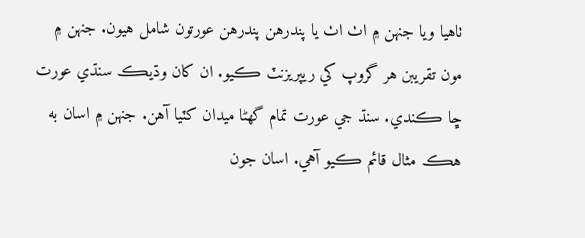ٺاهيا ويا جنهن ۾ اٺ اٺ يا پندرهن پندرهن عورتون شامل هيون. جنهن ۾ مون تقريبن هر گروپ کي ريپريزنٽ ڪيو. ان کان وڌيڪ سنڌي عورت ڇا ڪندي. سنڌ جي عورت تمام گهڻا ميدان کٽيا آهن. جنهن ۾ اسان به هڪ مثال قائم ڪيو آهي. اسان جون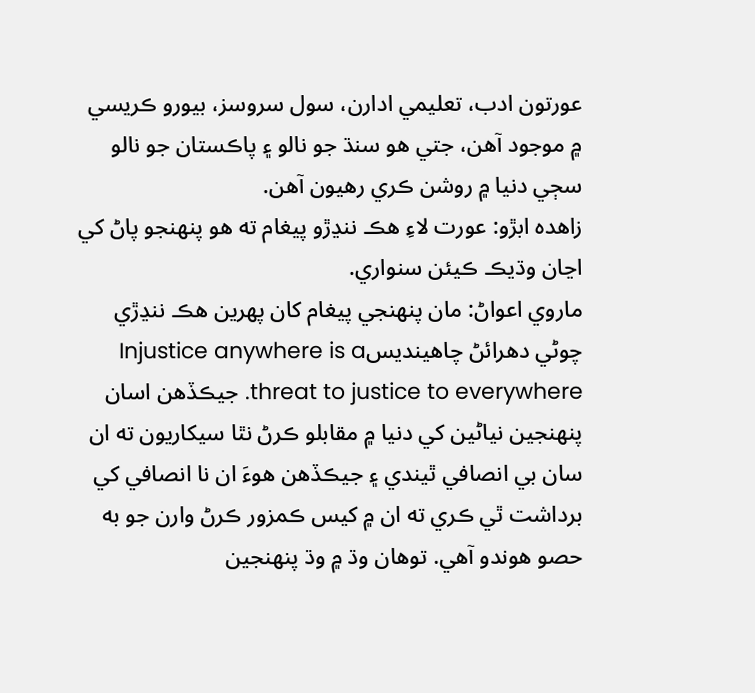عورتون ادب، تعليمي ادارن، سول سروسز، بيورو ڪريسي ۾ موجود آهن، جتي هو سنڌ جو نالو ۽ پاڪستان جو نالو سڄي دنيا ۾ روشن ڪري رهيون آهن.
زاهده ابڙو: عورت لاءِ هڪ ننڍڙو پيغام ته هو پنهنجو پاڻ کي اڃان وڌيڪ ڪيئن سنواري.
ماروي اعواڻ: مان پنهنجي پيغام کان پهرين هڪ ننڍڙي چوڻي دهرائڻ چاهينديسInjustice anywhere is a threat to justice to everywhere. جيڪڏهن اسان پنهنجين نياڻين کي دنيا ۾ مقابلو ڪرڻ نٿا سيکاريون ته ان سان بي انصافي ٿيندي ۽ جيڪڏهن هوءَ ان نا انصافي کي برداشت ٿي ڪري ته ان ۾ کيس ڪمزور ڪرڻ وارن جو به حصو هوندو آهي. توهان وڌ ۾ وڌ پنهنجين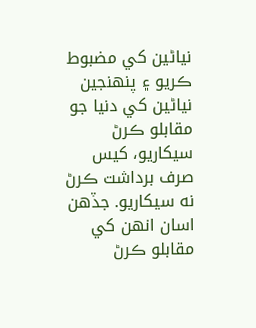نياڻين کي مضبوط ڪريو ۽ پنهنجين نياڻين کي دنيا جو مقابلو ڪرڻ سيکاريو، کيس صرف برداشت ڪرڻ نه سيکاريو. جڏهن اسان انهن کي مقابلو ڪرڻ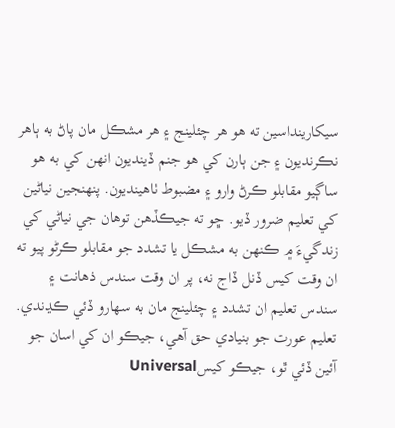سيکارينداسين ته هو هر چئلينج ۽ هر مشڪل مان پاڻ به ٻاهر نڪرنديون ۽ جن ٻارن کي هو جنم ڏينديون انهن کي به هو ساڳيو مقابلو ڪرڻ وارو ۽ مضبوط ٺاهينديون. پنهنجين نياڻين کي تعليم ضرور ڏيو. ڇو ته جيڪڏهن توهان جي نياڻي کي زندگيءَ ۾ ڪنهن به مشڪل يا تشدد جو مقابلو ڪرڻو پيو ته ان وقت کيس ڏنل ڏاج نه، پر ان وقت سندس ذهانت ۽ سندس تعليم ان تشدد ۽ چئلينج مان به سهارو ڏئي ڪڍندي. تعليم عورت جو بنيادي حق آهي، جيڪو ان کي اسان جو آئين ڏئي ٿو، جيڪو کيسUniversal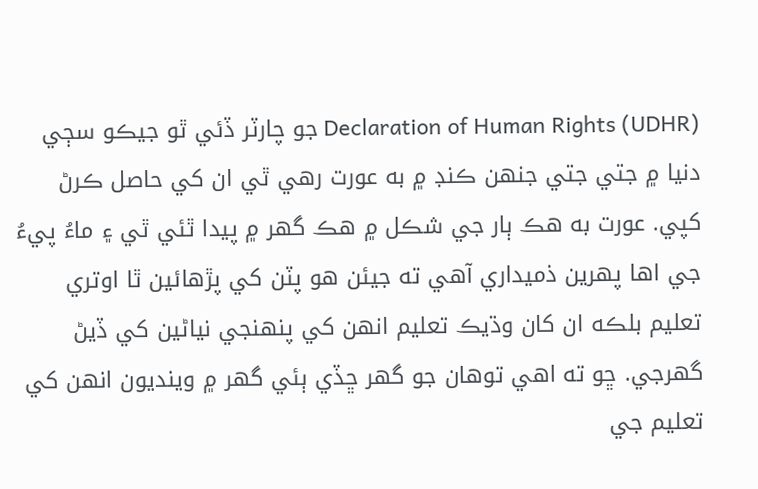Declaration of Human Rights (UDHR) جو چارٽر ڏئي ٿو جيڪو سڄي دنيا ۾ جتي جتي جنهن ڪنڊ ۾ به عورت رهي ٿي ان کي حاصل ڪرڻ کپي. عورت به هڪ ٻار جي شڪل ۾ هڪ گهر ۾ پيدا ٿئي ٿي ۽ ماءُ پيءُ جي اها پهرين ذميداري آهي ته جيئن هو پٽن کي پڙهائين ٿا اوتري تعليم بلڪه ان کان وڌيڪ تعليم انهن کي پنهنجي نياڻين کي ڏيڻ گهرجي. ڇو ته اهي توهان جو گهر ڇڏي ٻئي گهر ۾ وينديون انهن کي تعليم جي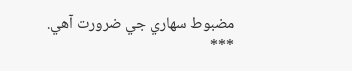مضبوط سهاري جي ضرورت آهي.
***